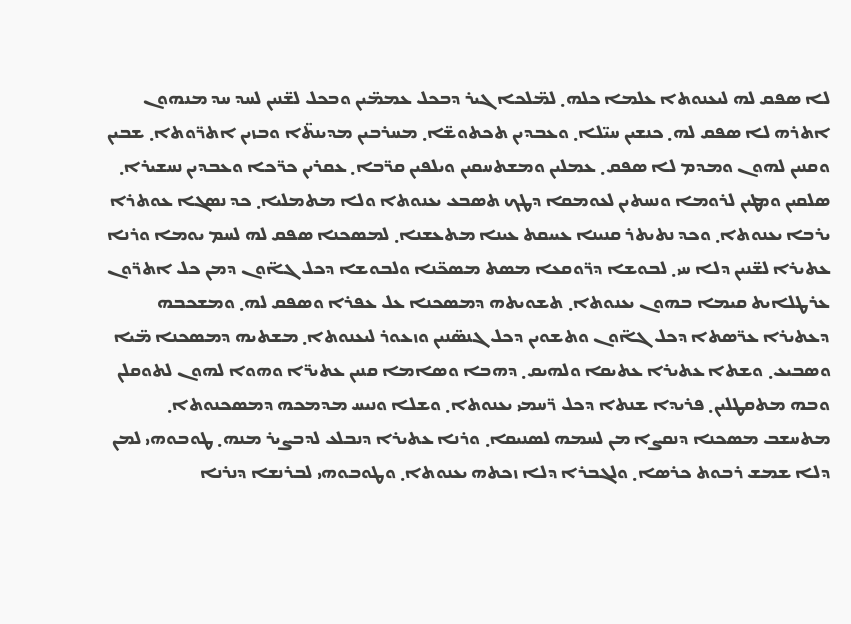ܠܐ ܣܦܩ ܠܗ ܠܝܥܢܘܬܐ ܥܠܡܐ ܟܠܗ܂ ܠܡ̈ܠܟܐ ܓܝܪ ܕܒܟܠ ܥܡܡ̈ܝܢ ܘܒܟܠ ܠܫ̈ܢܝܢ ܠܚܕ ܚܕ ܡܢܗܘܢ ܐܬܪܗ ܠܐ ܣܦܩ ܠܗ܂ ܟܢܫܝܢ ܚܝ̈ܠܐ܂ ܘܥܒܕܝܢ ܬܟܬܘܫ̈ܐ܂ ܡܚܪܒܝܢ ܡܕܝܢܬ̈ܐ ܘܒܙܝܢ ܐܬܪ̈ܘܬܐ܂ ܫܒܝܢ ܘܩܢܝܢ ܠܗܘܢ ܘܡܕܡ ܠܐ ܣܦܩ܂ ܥܡܠܝܢ ܘܡܫܬܚܩܝܢ ܘܝܠܦܝܢ ܩܪ̈ܒܐ܂ ܥܩܪܝܢ ܟܪ̈ܟܐ ܘܥܒܕܝܢ ܢܚܫܝܪܐ܂ ܣܠܩܝܢ ܘܡܛܝܢ ܠܪܘܡܐ ܘܢܚܬܝܢ ܠܥܘܡܩܐ ܕܛܟ ܬܣܒܥ ܝܥܢܘܬܐ ܘܠܐ ܡܬܡܠܝܐ܂ ܟܕ ܢܣܓܐ ܥܘܬܪܐ ܝܪܒܐ ܝܥܢܘܬܐ܂ ܘܟܕ ܢܬܝܬܪ ܩܢܝܢܐ ܥܝܝܩܬ ܥܝܢܐ ܡܬܥܫܢܐ܂ ܠܡܣܟܢܐ ܣܦܩ ܠܗ ܠܚܡ ܝܘܡܐ ܘܪܢܐ ܥܬܝܪܐ ܠܫ̈ܢܝܢ ܕܠܐ ܚܝ܂ ܠܒܘܫܐ ܕܪ̈ܘܩܥܐ ܡܣܬ ܡܣܟ̈ܢܐ ܘܠܒܘܫܐ ܕܟܠ ܓܐ̈ܘܢ ܕܡܢ ܟܠ ܐܬܪ̈ܘܢ ܥܪܛܠܐܝܬ ܩܝܡܐ ܒܗܘܢ ܝܥܢܘܬܐ܂ ܬܫܘܝܬܗ ܕܡܣܟܢܐ ܥܠ ܥܦܪܐ ܘܣܦܩ ܠܗ܂ ܘܡܫܟܒܗ ܕܥܬܝܪܐ ܥܪ̈ܣܬܐ ܕܟܠ ܓܐ̈ܘܢ ܘܬܫܘܝܢ ܕܟܠ ܓܢܣ̈ܢܝܢ ܘܙܥܘܪ ܠܝܥܢܘܬܐ܂ ܡܫܬܝܗ ܕܡܣܟܢܐ ܡ̈ܝܐ ܘܣܒܝܥ܂ ܘܫܬܐ ܥܬܝܪܐ ܥܬܝܩܐ ܘܠܗܝܩ܂ ܕܗܒܐ ܘܣܐܡܐ ܩܢܝܢ ܥܬܝܪ̈ܐ ܘܗܘܐ ܠܗܘܢ ܠܬܘܩܠܢ ܘܒܗ ܡܬܩܛܠܝܢ܂ ܦܪܝܕܐ ܫܢܬܐ ܕܟܠ ܪ̈ܚܡܝ ܝܥܢܘܬܐ܂ ܘܫܠܐ ܘܢܝܚ ܡܕܡܟܗ ܕܡܣܟܢܘܬܐ܂ ܡܬܚܫܒ ܡܣܟܢܐ ܕܢܩܨܐ ܡܢ ܠܚܡܗ ܠܣܢܝܩܐ܂ ܘܪܢܐ ܥܬܝܪܐ ܕܢܒܠܥ ܠܕܒܨܝܪ ܡܢܗ܂ ܛܘܒܘܗܝ ܠܡܢ ܕܠܐ ܫܡܫ ܪܒܘܬ ܟܪܣܐ܂ ܘܠܓܒܪܐ ܕܠܐ ܙܟܬܗ ܝܥܢܘܬܐ܂ ܘܛܘܒܘܗܝ ܠܒܪܢܫܐ ܕܢܪܢܐ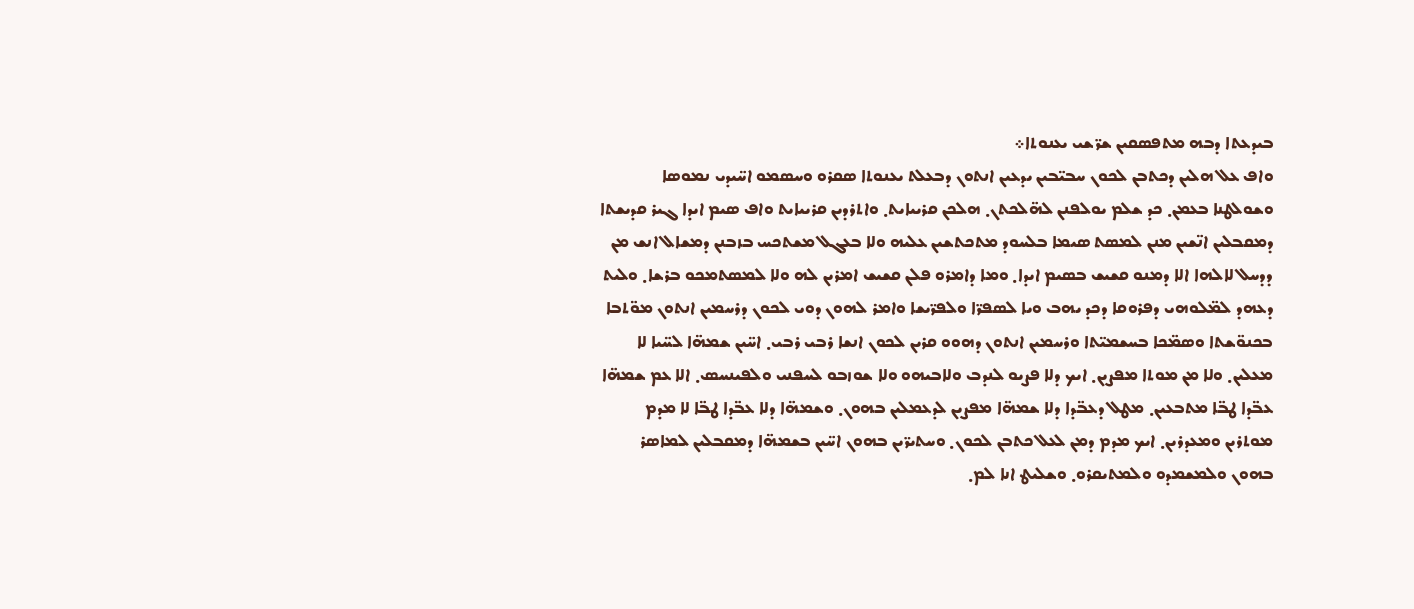ܒܝܕܥܬܐ ܕܒܗ ܡܬܦܣܩܝܢ ܫܪ̈ܫܝ ܝܥܢܘܬܐ܀
ܘܐܦ ܥܠ ܗܠܝܢ ܕܟܬܒܢ ܠܟܘܢ ܚܒܝ̈ܒܝܢ ܝܕܥܝܢ ܐܢܬܘܢ ܕܒܥܠܬ ܝܥܢܘܬܐ ܣܩܪܘ ܘܚܣܡܘ ܐܚ̈ܝܕܝ ܢܡܘܣܐ ܘܫܘܠܛܢܐ ܒܥܡܢ܂ ܟܕ ܫܠܡ ܝܘܠܦܢܢ ܠܗ̈ܠܟܬܢ܂ ܗܠܟܢ ܩܪܝܝܐܝܬ܂ ܘܐܬܪܕܝܢ ܩܪܝܝܐܝܬ ܘܐܦ ܣܝܡ ܐܝܕܐ ܓܝܪ ܩܕܝܫܬܐ ܕܡܩܒܠܝܢ ܐܢ̈ܫܝܢ ܡܢܢ ܠܡܣܬ ܣܝܡܐ ܒܠܚܘܕ ܡܬܟܬܫܝܢ ܥܠܝܗ ܘܠܐ ܒܥܓܠ ܡܫܬܟܚ ܒܙܒܢܢ ܕܡܫܐܠ ܐܢܫ ܡܢ ܕܕܚܠ ܠܐܠܗܐ ܐܠܐ ܕܡܢܘ ܩܫܝܫ ܒܣܝܡ ܐܝܕܐ܂ ܘܡܐ ܕܐܡܪܘ ܦܠܢ ܩܫܝܫ ܐܡܪܝܢ ܠܗ ܘܠܐ ܠܡܣܬܡܟܘ ܒܪܫܐ܂ ܘܠܝܬ ܕܥܗܕ ܠܡ̈ܠܘܗܝ ܕܦܪܘܩܐ ܕܟܕ ܝܗܒ ܘܝܐ ܠܣܦܪ̈ܐ ܘܠܦܪ̈ܝܫܐ ܘܐܡܪ ܠܗܘܢ ܕܘܝ ܠܟܘܢ ܕܪܚܡܝܢ ܐܢܬܘܢ ܡܘ̈ܬܒܐ ܒܟܢܘ̈ܫܬܐ ܘܣܡ̈ܟܐ ܒܚܫܡܝ̈ܬܐ ܘܪܚܡܝܢ ܐܢܬܘܢ ܕܗܘܘ ܩܪܝܢ ܠܟܘܢ ܐܢܫܐ ܪܒܝ ܪܒܝ܂ ܐܚ̈ܝܢ ܫܡܗ̈ܐ ܠܚ̈ܝܐ ܠܐ ܡܥܠܝܢ܂ ܘܠܐ ܡܢ ܡܘܬܐ ܡܦܨܝܢ܂ ܐܝܟ ܕܠܐ ܦܨܝܘ ܠܢܕܒ ܘܠܐܒܝܗܘ ܘܠܐ ܫܘܙܒܘ ܠܚܦܢܝ ܘܠܦܝܢܚܣ܂ ܐܠܐ ܥܡ ܫܡܗ̈ܐ ܥܒ̈ܕܐ ܛܒ̈ܐ ܡܬܒܥܝܢ܂ ܡܛܠ ܕܥܒ̈ܕܐ ܕܠܐ ܫܡܗ̈ܐ ܡܦܨܝܢ ܠܕܥܡܠܝܢ ܒܗܘܢ܂ ܘܫܡܗ̈ܐ ܕܠܐ ܥܒ̈ܕܐ ܛܒ̈ܐ ܠܐ ܡܕܡ ܡܘܬܪܝܢ ܘܡܥܕܪܝܢ܂ ܐܝܟ ܡܕܡ ܕܡܢ ܠܥܠ ܟܬܒܢ ܠܟܘܢ܂ ܘܚܬܝܪ̈ܝܢ ܒܗܘܢ ܐܚ̈ܝܢ ܒܫܡܗ̈ܐ ܕܡܩܒܠܝܢ ܠܡܐܣܪ ܒܗܘܢ ܘܠܡܫܡܕܘ ܘܠܡܬܝܩܪܘ܂ ܘܫܠܝܛ ܐܢܐ ܠܡ܂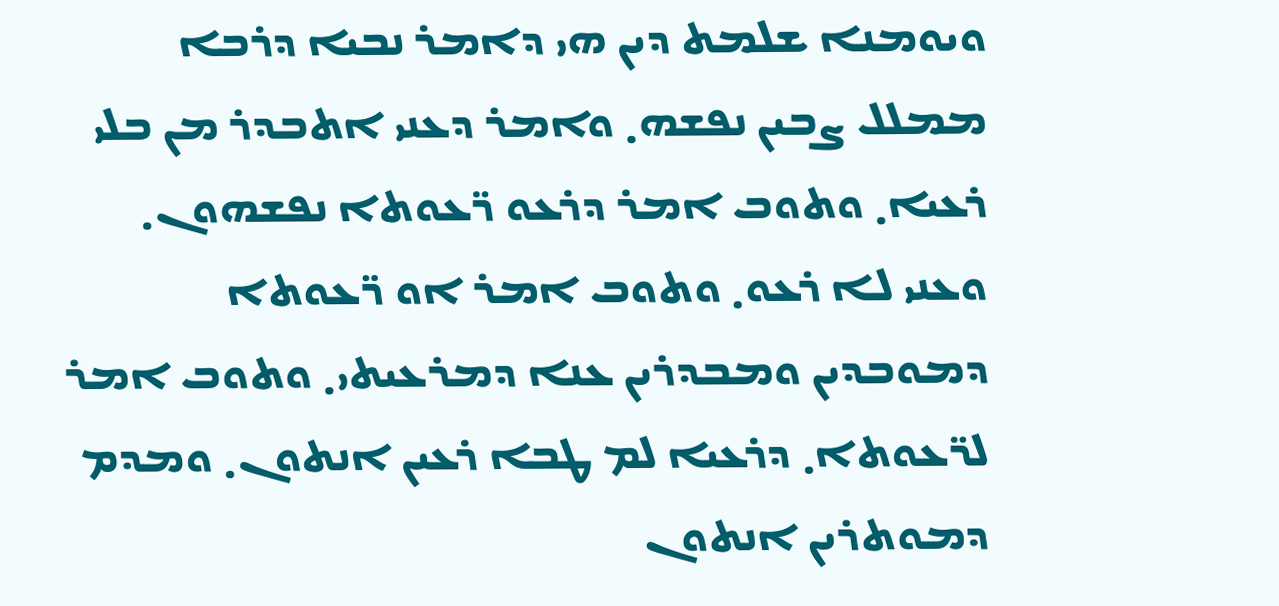ܘܝܘܡܢܐ ܫܠܡܬ ܕܝܢ ܗܝ ܕܐܡܪ ܢܒܝܐ ܕܪܒܐ ܡܡܠܠ ܨܒܝܢ ܢܦܫܗ܂ ܘܐܡܪ ܕܥܢܝ ܐܬܒܕܪ ܡܢ ܒܠܝ ܪܥܝܐ܂ ܘܬܘܒ ܐܡܪ ܕܪܥܘ ܪ̈ܥܘܬܐ ܢܦܫܗܘܢ܂ ܘܥܢܝ ܠܐ ܪܥܘ܂ ܘܬܘܒ ܐܡܪ ܐܘ ܪ̈ܥܘܬܐ ܕܡܘܒܕܝܢ ܘܡܒܕܪܝܢ ܥܢܐ ܕܡܪܥܝܬܝ܂ ܘܬܘܒ ܐܡܪ ܠܪ̈ܥܘܬܐ܂ ܕܪܥܝܐ ܠܡ ܛܒܐ ܪܥܝܢ ܐܢܬܘܢ܂ ܘܡܕܡ ܕܡܘܬܪܝܢ ܐܢܬܘܢ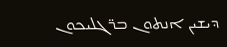ܕܝܫܝܢ ܐܢܬܘܢ ܒܪ̈ܓܠܝܟܘܢ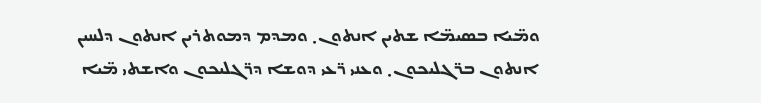ܘܡ̈ܝܐ ܒܣܝܡ̈ܐ ܫܬܝܢ ܐܢܬܘܢ܂ ܘܡܕܡ ܕܡܘܬܪܝܢ ܐܢܬܘܢ ܕܠܚܝܢ ܐܢܬܘܢ ܒܪ̈ܓܠܝܟܘܢ܂ ܘܥܢܝ ܪ̈ܥܝ ܕܘܫܐ ܕܪ̈ܓܠܝܟܘܢ ܘܐܫܬܝ ܡ̈ܝܐ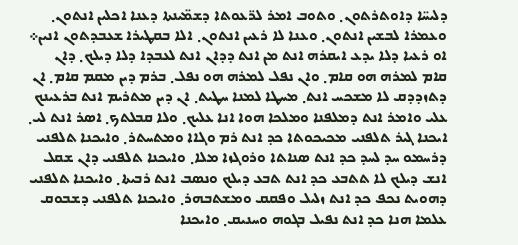ܕܠܝܚ̈ܐ ܕܐܘܬܪܬܘܢ܂ ܘܬܘܒ ܐܡܪ ܠܪ̈ܥܘܬܐ ܕܫܡ̈ܝܢܬܐ ܕܥܢܐ ܐܟܠܝܢ ܐܢܬܘܢ܂ ܘܥܡܪܐ ܠܒܫܝܢ ܐܢܬܘܢ܂ ܘܥܢܐ ܠܐ ܪܥܝܢ ܐܢܬܘܢ܂ ܐܠܐ ܒܩܛܝܪܐ ܫܥܒܕܬܘܢ ܐܢܝܢ܀
ܐܘ ܪܥܝܐ ܕܠܐ ܝܕܥ ܐܝܩܪܗ ܐܢܬ ܡܢ ܐܢܬ ܕܕܐܢ ܐܢܬ ܠܥܒܕܐ ܕܠܐ ܕܝܠܟ܂ ܕܐܢ ܩܐܡ ܠܡܪܗ ܗܘ ܩܐܡ܂ ܘܐܢ ܢܦܠ ܠܡܪܗ ܗܘ ܢܦܠ܂ ܒܪܡ ܕܝܢ ܡܩܡ ܩܐܡ܂ ܐܢ ܕܬܙܕܕܩ ܠܐ ܡܫܟܚ ܐܢܬ܂ ܡܚܛܐ ܠܡܢܐ ܚܛܝܬ܂ ܐܢ ܕܝܢ ܡܬܪܝܡ ܐܢܬ ܒܪܥܝܢܟ ܥܠܝ ܘܐܡܪ ܐܢܬ ܕܡܠܦܢܐ ܘܡܠܟܐ ܗܘܐ ܐܢܐ ܥܠܝܟ܂ ܘܠܐ ܩܒܠܬܟ܂ ܐܣܪ ܐܢܬ ܠܝ܂ ܐܝܟܢܐ ܓܝܪ ܬܠܦܢܝ ܡܟܝܟܘܬܐ ܟܕ ܐܢܬ ܪܡ ܘܓܐܐ ܘܡܬܚܬܪ܂ ܘܐܝܟܢܐ ܬܠܦܢܝ ܕܪܚܡܘ ܚܕ ܠܚܕ ܟܕ ܐܢܬ ܣܢܐܬܐ ܘܪܘܓܙܐ ܡܠܐ܂ ܘܐܝܟܢܐ ܬܠܦܢܝ ܕܐܢ ܫܩܠ ܐܢܫ ܕܝܠܟ ܠܐ ܬܬܒܥ ܟܕ ܐܢܬ ܬܒܥ ܕܝܠܟ ܘܢܣܒ ܐܢܬ ܪܒܝܬܐ܂ ܘܐܝܟܢܐ ܬܠܦܢܝ ܕܗܘܝܬ ܢܟܦ ܟܕ ܐܢܬ ܙܠܝܠ ܘܦܩܩ ܘܡܫܬܒܗܪ܂ ܘܐܝܟܢܐ ܬܠܦܢܝ ܕܫܒܘܩ ܥܠܡܐ ܗܢܐ ܟܕ ܐܢܬ ܢܦܝܠ ܒܓܘܗ ܘܚܢܝܩ܂ ܘܐܝܟܢܐ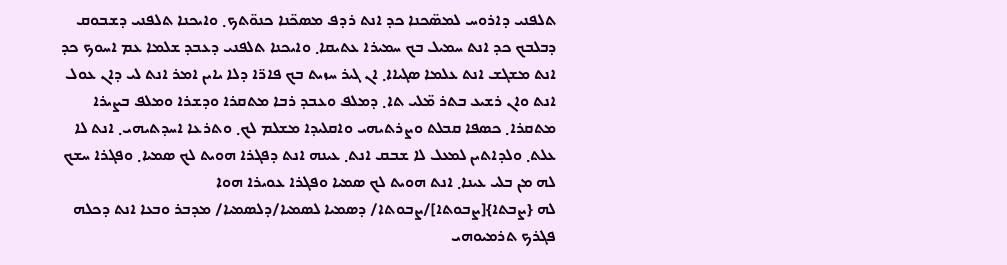ܬܠܦܢܝ ܕܐܪܘܚ ܠܡܣ̈ܟܢܐ ܟܕ ܐܢܬ ܪܕܦ ܡܣܟ̈ܢܐ ܟܢܘ̈ܬܟ܂ ܘܐܝܟܢܐ ܬܠܦܢܝ ܕܫܒܘܩ ܕܒܠܒܟ ܟܕ ܐܢܬ ܚܡܝܠ ܒܟ ܚܡܝܪܐ ܥܬܝܩܐ܂ ܘܐܝܟܢܐ ܬܠܦܢܝ ܕܥܒܕ ܫܠܡܐ ܥܡ ܐܚܘܟ ܟܕ ܐܢܬ ܡܫܓܫ ܐܢܬ ܥܠܡܐ ܣܓܝܐܐ܂ ܐܢ ܓܝܪ ܚܙܝܬ ܒܟ ܦܐܪ̈ܐ ܕܠܐ ܝܐܝܢ ܐܡܪ ܐܢܬ ܠܝ ܕܐܢ ܥܘܠ ܐܢܬ ܘܐܢ ܪܫܝܥ ܒܬܪ ܡ̈ܠܝ ܬܐ܂ ܕܡܠܦ ܘܥܒܕ ܪܒܐ ܡܬܩܪܐ ܘܕܫܪܐ ܘܡܠܦ ܒܨܝܪܐ ܡܬܩܪܐ܂ ܟܣܦܐ ܩܒܠܬ ܘܨܪܬܝܗܝ ܘܐܩܠܝܕܐ ܡܫܠܡ ܠܟ܂ ܘܬܪܥܐ ܐܚܕܬܝܗܝ܂ ܐܢܬ ܠܐ ܥܠܬ܂ ܘܠܕܐܬܝܢ ܠܡܥܠ ܠܐ ܫܒܩ ܐܢܬ܂ ܥܝܢܗ ܐܢܬ ܕܦܓܪܐ ܗܘܝܬ ܠܟ ܣܡܝܐ܂ ܘܦܓܪܐ ܚܫܟ ܠܗ ܡܢ ܒܠܝ ܥܝܢܐ܂ ܐܢܬ ܗܘܝܬ ܠܟ ܣܡܝܐ ܘܦܓܪܐ ܥܘܝܪܐ ܗܘܐ ܠܗ ‍{ܨܒܬܐ‍}[ܨܒܘܬܐ‍]/ܨܒܘܬܐ/ ܕܣܡܝܐ ܠܣܡܝܐ/ܕܠܣܡܝܐ/ ܡܕܒܪ ܘܒܥܐ ܐܢܬ ܕܟܠܗ ܦܓܪܟ ܬܪܡܝܘܗܝ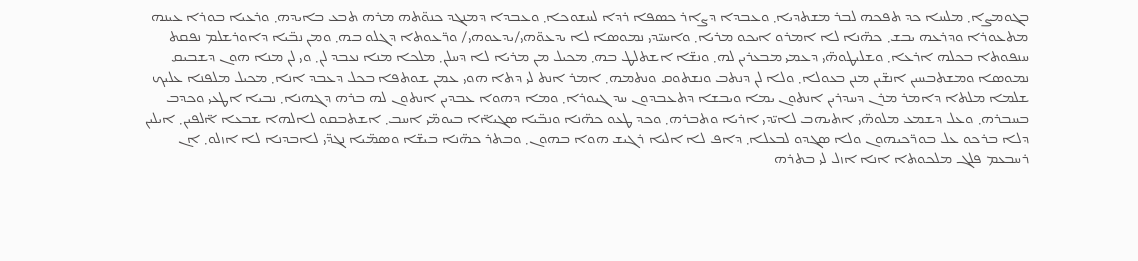ܒܓܘܡܨܐ܂ ܡܠܚܐ ܟܕ ܬܦܟܗ ܠܒܪ ܡܫܬܕܝܐ܂ ܘܥܒܕܐ ܕܨܐܪ ܟܣܦܐ ܪܕܐ ܠܚܫܘܟܐ܂ ܘܥܒܕܐ ܕܡܢܓܕ ܟܢܘ̈ܬܗ ܡܪܗ ܬܒܥ ܒܐܝܕܗ܂ ܘܪܥܝܐ ܒܘܪܐ ܥܝܢܗ ܡܬܥܘܪܐ ܘܕܪܥܗ ܝܒܫ܂ ܟܗ̈ܢܐ ܠܐ ܐܡܪܘ ܐܝܟܘ ܡܪܝܐ܂ ܘܐܚܝ̈ܕܝ ܢܡܘܣܐ ܠܐ ܝܕܥܘ̈ܗܝ/ܝܕܥܘܗܝ/ ܘܪ̈ܥܘܬܐ ܕܓܠܘ ܒܗ܂ ܘܡܢ ܢܒ̈ܝܐ ܕܐܘܪܫܠܡ ܢܦܩܬ ܚܢܦܘܬܐ ܒܟܠܗ ܐܪܥܐ܂ ܘܫܠܝܛܘܗ̈ܝ ܕܥܡܝ ܡܒܥܪܝܢ ܠܗ܂ ܘܢܫ̈ܐ ܐܫܬܠܛ ܒܗ܂ ܡܟܝܠ ܡܢ ܡܪܝܐ ܠܐ ܕܚܠܢ܂ ܡܠܟܐ ܡܢܐ ܢܥܒܕ ܠܢ܂ ܘܝ ܠܢ ܡܢܐ ܗܘܢ ܕܫܒܝܩ ܢܡܘܣܐ ܘܡܫܬܒܚܝܢ ܐܢܫ̈ܝܢ ܡܢܢ ܒܥܘܠܐ܂ ܘܠܐ ܠܢ ܕܢܬܒ ܘܢܫܬܘܩ ܘܢܬܡܗ܂ ܐܡܪ ܐܢܬ ܠܝ ܕܬܐ ܗܘܝ ܥܡܢ ܫܘܬܦܐ ܒܟܠ ܕܥܒܕ ܐܢܐ܂ ܡܟܝܠ ܡܠܦܢܐ ܥܠܝܟ ܫܠܡܐ ܡܠܬܐ ܕܐܡܪ ܡܪܢ ܕܚܕܪܝܢ ܐܢܬܘܢ ܝܡܐ ܘܝܒܫܐ ܕܬܥܒܕܘܢ ܚܕ ܓܝܘܪܐ܂ ܘܡܐ ܕܗܘܐ ܥܒܕܝܢ ܐܢܬܘܢ ܠܗ ܒܪܗ ܕܓܗܢܐ܂ ܢܒܝܐ ܐܛܥܝ ܘܟܕܒ ܒܚܒܪܗ܂ ܘܥܠ ܕܫܡܥ ܡܠܘܗ̈ܝ ܐܬܝܗܒ ܠܐܝ̈ܕܝ ܐܪܝܐ ܘܬܒܪܗ܂ ܘܟܕ ܛܥܘ ܟܗ̈ܢܐ ܘܢܒ̈ܝܐ ܣܓܝܐ̈ܐ ܒܝܘܡ̈ܝ ܐܚܒ܂ ܐܫܬܒܩܘ ܠܐܠܗܐ ܫܒܥܐ ܐ̈ܠܦܝܢ܂ ܐܝܠܝܢ ܕܠܐ ܒܪܟܘ ܥܠ ܒܘܪ̈ܟܝܗܘܢ ܘܠܐ ܣܓܕܘ ܠܒܥܠܐ܂ ܕܐܦ ܠܐ ܐܠܝܐ ܪܓܝܫ ܗܘܐ ܒܗܘܢ܂ ܘܒܬܪ ܟܗ̈ܢܐ ܒܝܫ̈ܐ ܘܣܡ̈ܝܐ ܢܓܕ̈ܝ ܠܐܒܕܢܐ ܠܐ ܐܙܠܘ܂ ܐܢ ܪܚܒܥܡ ܦܠܓ ܡܠܟܘܬܐ ܐܢܐ ܐܙܠ ܠܝ ܒܬܪܗ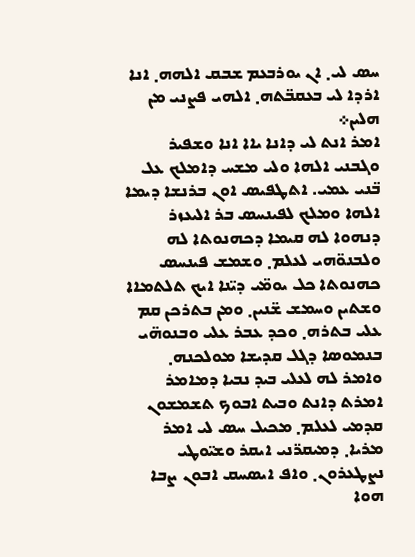ܚܣ ܠܝ܂ ܐܢ ܝܘܪܒܥܡ ܫܒܩ ܐܠܗܗ܂ ܐܢܐ ܐܪܕܐ ܠܝ ܒܥܩܒ̈ܬܗ܂ ܐܠܗܝ ܦܨܢܝ ܡܢ ܗܠܝܢ܀
ܐܡܪ ܐܢܬ ܠܝ ܕܐܢܐ ܝܐܐ ܐܢܐ ܘܫܦܝܪ ܘܓܒܢܝ ܐܠܗܐ ܘܠܝ ܡܫܚ ܕܐܡܠܟ ܥܠ ܒ̈ܢܝ ܥܡܝ. ܐܬܛܦܝܣ ܐܘܢ ܒܪܢܫܐ ܕܝܡܐ ܐܠܗܐ ܘܡܠܟ ܠܦܝܢܚܣ ܒܪ ܐܠܝܥܙܪ ܕܢܗܘܐ ܠܗ ܩܝܡܐ ܕܟܗܢܘܬܐ ܠܗ ܘܠܒܢܘ̈ܗܝ ܠܥܠܡ܂ ܘܫܡܫ ܦܝܢܚܣ ܟܗܢܘܬܐ ܟܠ ܝܘܡ̈ܝ ܕܝ̈ܢܐ ܐܝܟ ܬܠܬܡܐܐ ܘܫܬܝܢ ܘܚܡܫ ܫ̈ܢܝܢ܂ ܘܡܢ ܒܬܪܟܢ ܩܡ ܥܠܝ ܒܬܪܗ܂ ܘܟܕ ܥܒܪ ܥܠܝ ܘܒܢܘܗ̈ܝ ܒܢܡܘܣܐ ܕܓܠ ܩܕܝܫܐ ܡܘܠܟܢܗ܂ ܘܐܡܪ ܠܗ ܠܥܠܝ ܒܝܕ ܢܒܝܐ ܕܡܐܡܪ ܐܡܪܬ ܕܐܢܬ ܘܒܝܬ ܐܒܘܟ ܬܫܡܫܘܢ ܩܕܡܝ ܠܥܠܡ܂ ܡܟܝܠ ܚܣ ܠܝ ܐܡܪ ܡܪܝܐ܂ ܕܡܝܩܪ̈ܢܝ ܐܝܩܪ ܘܫܝ̈ܘܛܝ ܢܨܛܥܪܘܢ܂ ܘܐܦ ܐܝܣܚܩ ܐܒܘܢ ܨܒܐ ܗܘܐ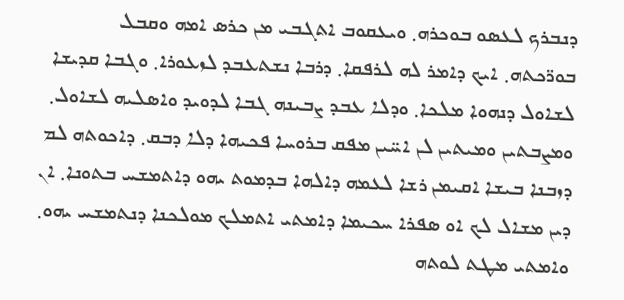ܕܢܒܪܟ ܠܥܣܘ ܒܘܟܪܗ܂ ܘܝܥܩܘܒ ܐܬܓܒܝ ܡܢ ܟܪܣ ܐܡܗ ܘܩܒܠ ܒܘܪ̈ܟܬܗ܂ ܐܝܟ ܕܐܡܪ ܠܗ ܠܪܦܩܐ܂ ܕܪܒܐ ܢܫܬܥܒܕ ܠܙܥܘܪܐ܂ ܘܓܒܐ ܩܕܝܫܐ ܠܫܐܘܠ ܕܢܗܘܐ ܡܠܟܐ܂ ܘܕܠܐ ܥܒܕ ܨܒܝܢܗ ܓܒܐ ܠܕܘܝܕ ܘܐܣܠܝܗ ܠܫܐܘܠ܂ ܘܡܨܒܬܝܢ ܘܡܝܬܝܢ ܠܢ ܐܚ̈ܝܢ ܡܦܩ ܒܪܘܚܐ ܦܟܝܗܐ ܕܠܐ ܕܒܩ܂ ܕܐܟܘܬܗ ܠܡ ܕܙܒܢܐ ܒܝܫܐ ܐܩܝܡܢ ܪܫܐ ܠܥܡܗ ܕܐܠܗܐ ܒܕܡܘܬ ܝܗܘ ܕܐܬܡܫܚ ܒܬܘܢܐ܂ ܐܢ ܕܝܢ ܡܫܐܠ ܠܟ ܐܘ ܣܦܪܐ ܚܟܝܡܐ ܕܐܡܬܝ ܐܬܡܠܟ ܡܘܠܟܢܐ ܕܢܬܡܫܚ ܝܗܘ܂ ܘܐܡܬܝ ܡܛܬ ܠܘܬܗ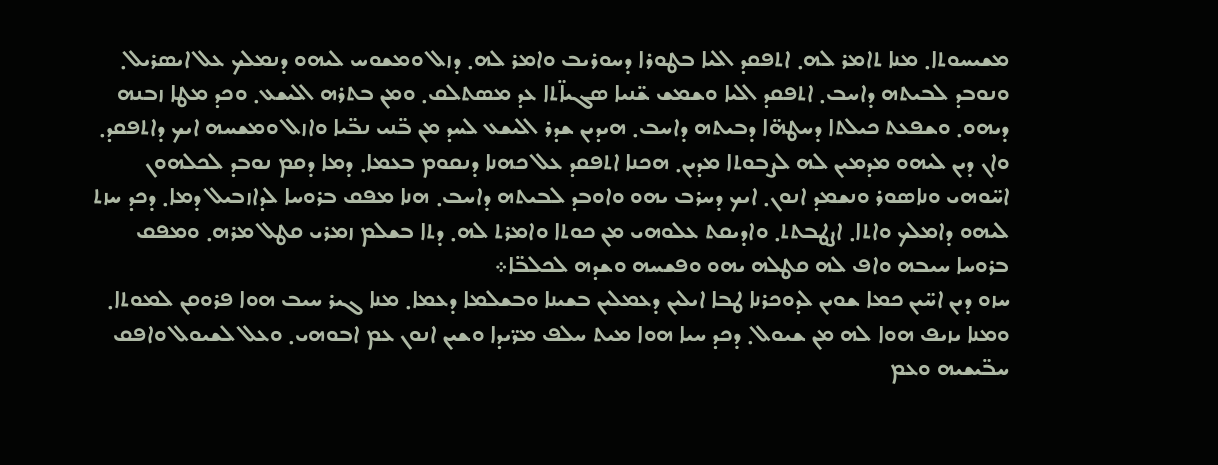ܡܫܝܚܘܬܐ܂ ܡܢܐ ܬܐܡܪ ܠܗ܂ ܐܬܦܩܕ ܐܠܝܐ ܒܛܘܪܐ ܕܚܘܪܝܒ ܘܐܡܪ ܠܗ܂ ܕܙܠ ܘܡܫܘܚ ܠܝܗܘ ܕܢܡܠܟ ܥܠ ܐܝܣܪܝܠ܂ ܘܢܘܒܕ ܠܒܝܬܗ ܕܐܚܒ܂ ܐܬܦܩܕ ܐܠܝܐ ܘܫܡܫ ܫ̈ܢܝܐ ܣܓܝܐ̈ܬܐ ܥܕ ܡܣܬܠܩ܂ ܘܡܢ ܒܬܪܗ ܐܠܝܫܥ܂ ܘܟܕ ܡܛܐ ܙܒܢܗ ܕܝܗܘ܂ ܘܫܦܥܬ ܟܝܠܬܐ ܕܚܛܗ̈ܐ ܕܒܝܬܗ ܕܐܚܒ܂ ܗܝܕܝܢ ܫܕܪ ܐܠܝܫܥ ܠܚܕ ܡܢ ܒ̈ܢܝ ܢܒ̈ܝܐ ܘܐܙܠ ܘܡܫܚܗ ܐܝܟ ܕܐܬܦܩܕ܂ ܘܐܢ ܕܝܢ ܠܝܗܘ ܡܕܡܝܢ ܠܗ ܠܨܒܘܬܐ ܡܕܝܢ܂ ܗܟܢܐ ܐܬܦܩܕ ܥܠ ܟܗܢܐ ܕܢܩܘܡ ܒܥܡܐ܂ ܕܡܐ ܕܩܡ ܢܘܒܕ ܠܟܠܗܘܢ ܐܚ̈ܘܗܝ ܘܢܐܣܘܪ ܘܢܫܡܕ ܐܢܘܢ܂ ܐܝܟ ܕܚܪܒ ܝܗܘ ܘܐܘܒܕ ܠܒܝܬܗ ܕܐܚܒ܂ ܗܢܐ ܡܦܩ ܒܪܘܚܐ ܠܕܐܙܒܝܠ ܕܡܐ܂ ܕܟܕ ܚܙܬ ܠܝܗܘ ܕܐܡܠܟ ܘܐܬܐ܂ ܐܨܛܒܬܬ܂ ܘܐܕܝܩܬ ܥܠܘܗܝ ܡܢ ܟܘܬܐ ܘܐܡܪܬ ܠܗ܂ ܕܬܐ ܒܫܠܡ ܙܡܪܝ ܩܛܠ ܡܪܗ܂ ܘܡܦܩ ܒܪܘܚܐ ܚܝܒܗ ܘܐܦ ܠܗ ܩܛܠܗ ܝܗܘ ܘܦܫܚܗ ܘܫܕܗ ܠܟܠܒ̈ܐ܀
ܚܙܘ ܕܝܢ ܐܚ̈ܝܢ ܟܡܐ ܫܘܝܢ ܠܕܘܟܪܢܐ ܛܒܐ ܐܝܠܝܢ ܕܥܡܠܝܢ ܒܫܝܢܐ ܘܒܫܠܡܐ ܕܥܡܐ܂ ܡܢܐ ܓܝܪ ܚܝܒ ܗܘܐ ܦܪܘܩܢ ܠܡܘܬܐ܂ ܘܡܢܐ ܝܙܝܦ ܗܘܐ ܠܗ ܡܢ ܫܝܘܠ܂ ܕܟܕ ܚܝܐ ܗܘܐ ܡܝܬ ܚܠܦ ܡܪ̈ܝܕܐ ܘܫܝܢ ܐܢܘܢ ܥܡ ܐܒܘܗܝ܂ ܘܥܠ ܠܫܝܘܠ ܘܐܦܩ ܚܒ̈ܝܫܝܗ ܘܥܡ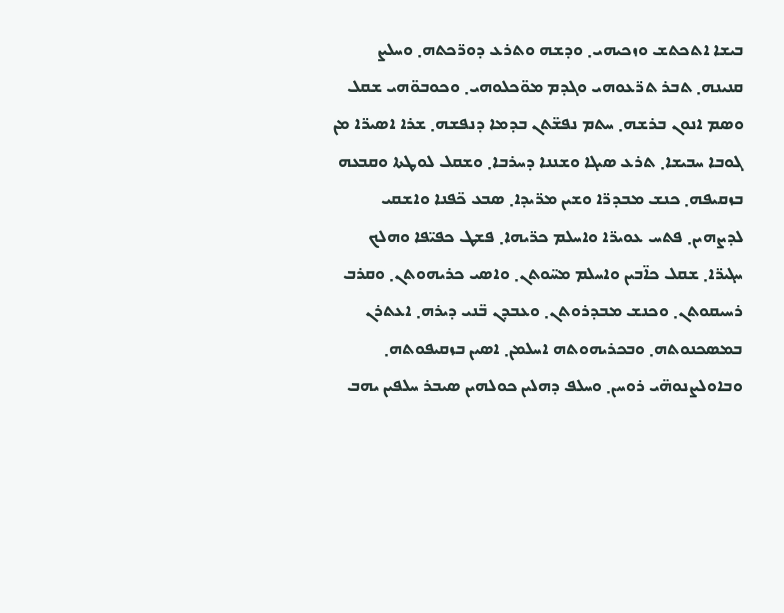ܒܝܫܐ ܐܬܟܬܫ ܘܙܟܝܗܝ܂ ܘܕܫܗ ܘܬܪܥ ܕܘܪ̈ܟܬܗ܂ ܘܚܠܨ ܩܢܝܢܗ܂ ܬܒܪ ܬܪ̈ܥܘܗܝ ܘܓܕܡ ܡܘ̈ܟܠܘܗܝ܂ ܘܟܘܒܘ̈ܗܝ ܫܩܠ ܘܣܡ ܐܢܘܢ ܒܪܫܗ܂ ܚܬܡ ܢܦܫ̈ܬܢ ܒܕܡܐ ܕܢܦܫܗ܂ ܫܪܐ ܐܣܝܪ̈ܐ ܡܢ ܓܘܒܐ ܚܒܝܫܐ܂ ܬܪܥ ܣܝܓܐ ܘܫܢܢܐ ܕܚܪܒܐ܂ ܘܫܩܠ ܠܘܛܬܐ ܘܩܒܥܗ ܒܙܩܝܦܗ܂ ܟܢܫ ܡܒܕܪ̈ܐ ܘܫܝܢ ܡܪ̈ܝܕܐ܂ ܣܒܥ ܟ̈ܦܢܐ ܘܐܫܩܝ ܠܕܨܗܝܢ܂ ܦܬܚ ܥܘܝܪ̈ܐ ܘܐܚܠܡ ܟܪ̈ܝܗܐ܂ ܦܫܛ ܟܦܝ̈ܦܐ ܘܗܠܟ ܚܓܝܪ̈ܐ܂ ܫܩܠ ܟܐ̈ܒܝܢ ܘܐܚܠܡ ܡܚ̈ܘܬܢ܂ ܘܐܣܝ ܟܪܝܗܘܬܢ܂ ܘܩܪܒ ܪܚܝܩܘܬܢ܂ ܘܟܢܫ ܡܒܕܪܘܬܢ܂ ܘܥܒܕܢ ܒ̈ܢܝ ܕܝܪܗ܂ ܐܥܬܪܢ ܒܡܣܟܢܘܬܗ܂ ܘܒܟܪܝܗܘܬܗ ܐܚܠܡܢ܂ ܐܣܝܢ ܒܙܩܝܦܘܬܗ܂ ܘܒܐܘܠܨܢܘܗ̈ܝ ܪܘܚܢ܂ ܘܚܠܦ ܕܗܠܝܢ ܟܘܠܗܝܢ ܣܝܒܪ ܚܠܦܝܢ ܝܗܒ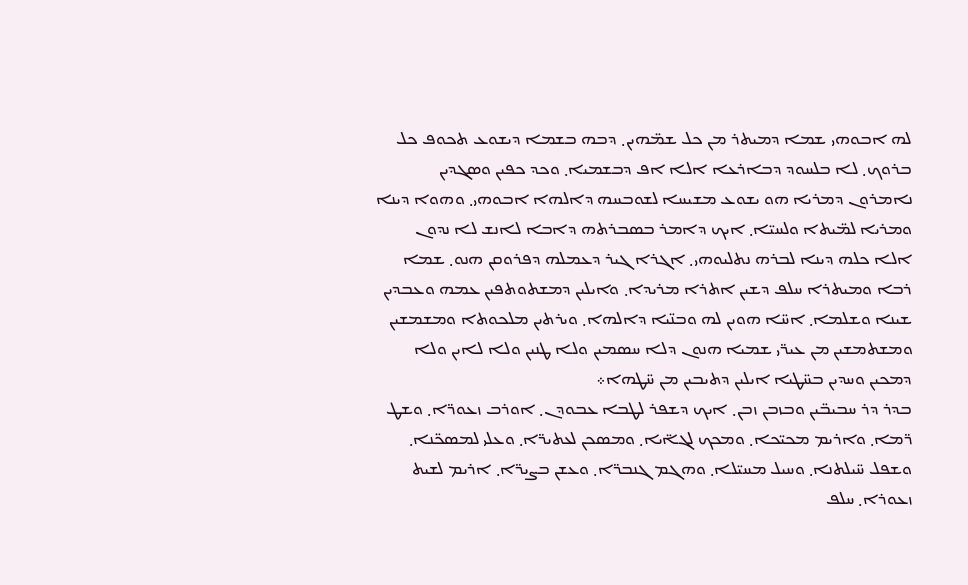ܠܗ ܐܒܘܗܝ ܫܡܐ ܕܡܝܬܪ ܡܢ ܟܠ ܫܡ̈ܗܝܢ܂ ܕܒܗ ܒܫܡܐ ܕܝܫܘܥ ܬܟܘܦ ܟܠ ܒܪܘܟ܂ ܠܐ ܒܠܚܘܕ ܕܒܐܪܥܐ ܐܠܐ ܐܦ ܕܒܫܡܝܐ܂ ܘܟܕ ܟܦܝܢ ܘܣܓܕܝܢ ܢܐܡܪܘܢ ܕܡܪܝܐ ܗܘ ܝܫܘܥ ܡܫܝܚܐ ܠܫܘܒܚܗ ܕܐܠܗܐ ܐܒܘܗܝ܂ ܘܗܘܐ ܕܝܢܐ ܘܡܪܝܐ ܠܡ̈ܝܬܐ ܘܠܚܝ̈ܐ܂ ܐܝܟ ܕܐܡܪ ܒܣܒܪܬܗ ܕܐܒܐ ܠܐܢܫ ܠܐ ܢܕܘܢ ܐܠܐ ܟܠܗ ܕܝܢܐ ܠܒܪܗ ܢܬܠܝܘܗܝ܂ ܐܓܪܐ ܓܝܪ ܕܥܡܠܗ ܕܦܪܘܩܢ ܗܢܘ܂ ܫܡܐ ܪܒܐ ܘܡܝܬܪܐ ܚܠܦ ܕܫܝܢ ܐܬܪܐ ܡܪܝܕܐ܂ ܘܐܝܠܝܢ ܕܡܫܬܘܬܦܝܢ ܥܡܗ ܘܥܒܕܝܢ ܫܝܢܐ ܘܫܠܡܐ܂ ܐܚ̈ܐ ܗܘܝܢ ܠܗ ܘܒܢ̈ܝܐ ܕܐܠܗܐ܂ ܘܝܪܬܝܢ ܡܠܟܘܬܐ ܘܡܫܡܫܝܢ ܘܡܫܬܡܫܝܢ ܡܢ ܥܝܪ̈ܝ ܫܡܝܐ ܗܢܘܢ ܕܠܐ ܚܣܡܝܢ ܘܠܐ ܛܢܝܢ ܘܠܐ ܠܐܝܢ ܘܠܐ ܕܡܟܝܢ ܘܚܕܝܢ ܒܚ̈ܛܝܐ ܐܝܠܝܢ ܕܬܝܒܝܢ ܡܢ ܚ̈ܛܗܐ܀
ܒܕܪ ܕܪ ܚܒܝܒ̈ܝܢ ܘܒܙܒܢ ܙܒܢ܂ ܐܝܟ ܕܫܦܪ ܠܛܒܐ ܥܒܘܕܢ܂ ܐܘܪܒ ܙܥܘܪ̈ܐ܂ ܘܫܛ ܪ̈ܡܐ܂ ܘܐܪܝܡ ܡܟܝ̈ܟܐ܂ ܘܡܟܟ ܠܓܐ̈ܝܐ܂ ܘܡܣܟܢ ܠܥܬܝܪ̈ܐ܂ ܘܥܠܝ ܠܡܣܟ̈ܢܐ܂ ܘܫܦܠ ܚ̈ܝܠܬܢܐ܂ ܘܚܝܠ ܡܚܝ̈ܠܐ܂ ܘܗܓܡ ܓܢܒܪ̈ܐ܂ ܘܥܫܢ ܒܨܝܪ̈ܐ܂ ܐܪܝܡ ܠܫܝܬ ܙܥܘܪܐ܂ ܚܠܦ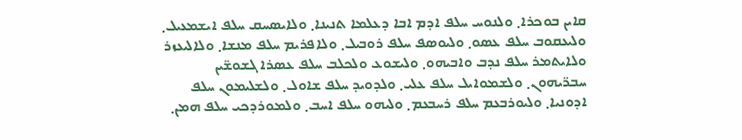ܩܐܝܢ ܒܘܟܪܐ܂ ܘܠܢܘܚ ܚܠܦ ܐܕܡ ܐܒܐ ܕܥܠܡܐ ܬܢܝܢܐ܂ ܘܠܐܝܣܚܩ ܚܠܦ ܐܝܫܡܥܝܠ܂ ܘܠܝܥܩܘܒ ܚܠܦ ܥܣܘ܂ ܘܠܝܘܣܦ ܚܠܦ ܪܘܒܝܠ܂ ܘܠܐܦܪܝܡ ܚܠܦ ܡܢܫܐ܂ ܘܠܐܠܝܥܙܪ ܘܠܐܝܬܡܪ ܚܠܦ ܢܕܒ ܘܐܒܝܗܘ܂ ܘܠܝܫܘܥ ܘܠܟܠܒ ܚܠܦ ܥܣܪܐ ܓܫܘܫ̈ܝܢ ܚܒܪ̈ܝܗܘܢ܂ ܘܠܫܡܘܐܝܠ ܚܠܦ ܥܠܝ܂ ܘܠܕܘܝܕ ܚܠܦ ܫܐܘܠ܂ ܘܠܫܠܝܡܘܢ ܚܠܦ ܐܕܘܢܝܐ܂ ܘܠܝܘܪܒܥܡ ܚܠܦ ܪܚܒܥܡ܂ ܘܠܝܗܘ ܚܠܦ ܐܚܒ܂ ܘܠܡܘܪܕܟܝ ܚܠܦ ܗܡܢ܂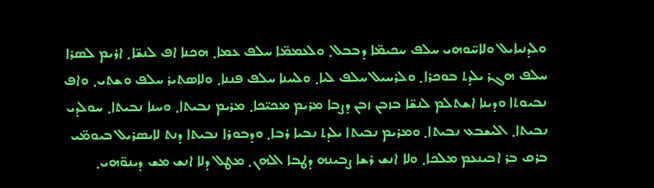ܘܠܕܢܝܐܝܠ ܘܠܐܚ̈ܘܗܝ ܚܠܦ ܚܟܝܡ̈ܐ ܕܒܒܠ܂ ܘܠܥܡܡ̈ܐ ܚܠܦ ܥܡܐ܂ ܗܟܢܐ ܐܦ ܠܢܫ̈ܐ܂ ܐܪܝܡ ܠܣܪܐ ܚܠܦ ܗܓܪ ܝܠܕܬ ܒܘܟܪܐ܂ ܘܠܪܚܝܠ ܚܠܦ ܠܝܐ܂ ܘܠܚܢܐ ܚܠܦ ܦܢܢܐ܂ ܘܠܐܣܬܝܪ ܚܠܦ ܘܫܬܝ܂ ܘܐܦ ܢܒܝܘܬܐ ܘܕܝܢܐ ܐܫܬܠܡ ܠܢܫ̈ܐ ܒܙܒܢ ܙܒܢ ܕܨܒܐ ܡܪܝܡ ܡܟܝ̈ܟܐ܂ ܡܪܝܡ ܢܒܝܬܐ܂ ܘܚܢܐ ܢܒܝܬܐ܂ ܚܘܠܕܝ ܢܒܝܬܐ܂ ܐܠܝܫܒܥ ܢܒܝܬܐ܂ ܘܡܪܝܡ ܢܒܝܬܐ ܝܠܕܬ ܢܒܝܐ ܪܒܐ܂ ܘܕܒܘܪܐ ܢܒܝܬܐ ܕܢܬ ܠܐܝܣܪܝܠ ܒܝܘܡ̈ܝ ܒܪܩ ܒܪ ܐܒܝܢܥܡ ܡܠܟܐ܂ ܘܠܐ ܐܢܫ ܪܫܐ ܨܒܝܢܗ ܕܛܒܐ ܐܠܗܢ܂ ܡܛܠ ܕܠܐ ܐܢܫ ܡܫ ܕܝܢܘ̈ܗܝ܂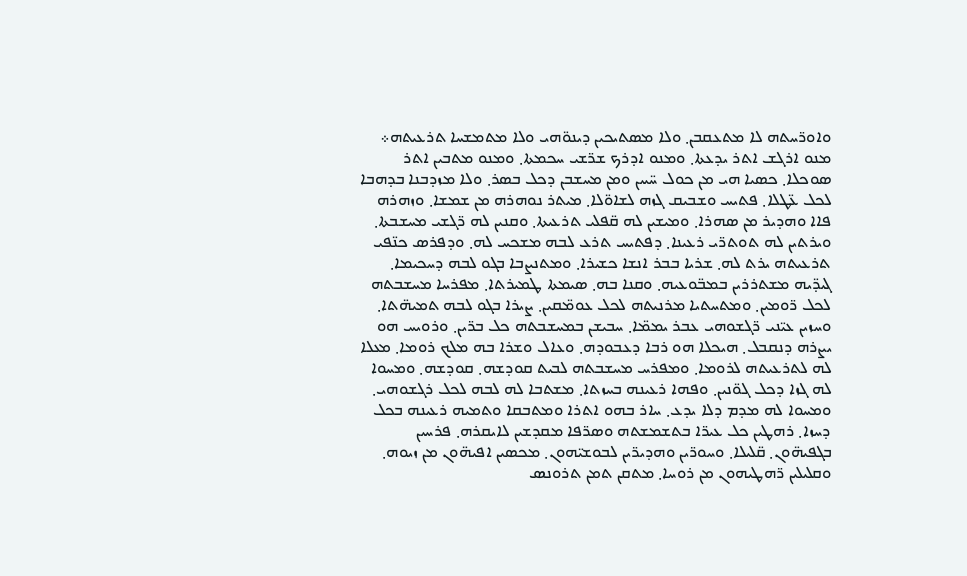ܘܐܘܪ̈ܚܬܗ ܠܐ ܡܬܥܩܒܢ܂ ܘܠܐ ܡܣܬܝܟܝܢ ܕܝܢܘ̈ܗܝ ܘܠܐ ܡܬܡܫܚܐ ܬܪܥܝܬܗ܀
ܡܢܘ ܐܪܓܫ ܐܬܪ ܝܕܥܬܐ܂ ܘܡܢܘ ܐܕܪܟ ܫܪ̈ܫܝ ܚܟܡܬܐ܂ ܘܡܢܘ ܡܬܒܝܢ ܐܬܪ ܣܘܟܠܐ܂ ܟܣܝܐ ܗܝ ܡܢ ܟܘܠ ܚ̈ܝܝܢ ܘܡܢ ܡܚܫܒܢ ܕܟܠ ܒܣܪ܂ ܘܠܐ ܡܙܕܒܢܐ ܒܕܗܒܐ ܠܟܠ ܥ̈ܛܠܐ܂ ܦܬܝܚ ܘܫܒܝܩ ܓܙܗ ܠܫܐܘ̈ܠܐ܂ ܡܝܬܪ ܢܘܗܪܗ ܡܢ ܫܡܫܐ܂ ܘܙܗܪܗ ܦܐܐ ܘܗܕܝܪ ܡܢ ܣܗܪܐ܂ ܘܡܝܫܝܢ ܠܗ ܩ̈ܦܠܝ ܬܪܥܝܬܐ܂ ܘܩܢܝܢ ܠܗ ܪ̈ܓܫܝ ܡܚܫܒܬܐ܂ ܘܝܪܬܝܢ ܠܗ ܬܘܬܪ̈ܝ ܪܥܝܢܐ܂ ܕܦܬܝܚ ܬܪܥ ܠܒܗ ܡܫܟܚ ܠܗ܂ ܘܕܦܪܣ ܟܢ̈ܦܝ ܬܪܥܝܬܗ ܝܪܬ ܠܗ܂ ܫܪܝܐ ܒܒܪ ܐܢܫܐ ܟܫܝܪܐ܂ ܘܡܬܢܨܒܐ ܒܓܘ ܠܒܗ ܕܚܟܝܡܐ܂ ܓܝܕ̈ܝܗ ܡܫܬܪܪܝܢ ܒܡܒ̈ܘܥܝܗ܂ ܘܩܢܐ ܒܗ܂ ܣܝܡܬܐ ܛܡܝܪܬܐ܂ ܡܦܪܚܐ ܡܚܫܒܬܗ ܠܟܠ ܪ̈ܘܡܝܢ܂ ܘܡܬܚܬܝܐ ܡܪܢܝܬܗ ܠܟܠ ܥܘܡ̈ܩܝܢ܂ ܨܝܪܐ ܒܓܘ ܠܒܗ ܬܡܝܗ̈ܬܐ܂ ܘܚܙܝܢ ܥܝ̈ܢܝ ܪ̈ܓܫܘܗܝ ܥܒܪ ܝܡܡ̈ܐ܂ ܚܒܝܫܢ ܒܡܚܫܒܬܗ ܟܠ ܒܪ̈ܝܢ܂ ܘܪܘܝܚ ܗܘ ܝܨܪܗ ܕܢܩܒܠ܂ ܗܝܟܠܐ ܗܘ ܪܒܐ ܕܥܒܘܕܗ܂ ܘܥܐܠ ܘܫܪܐ ܒܗ ܡܠܟ ܪܘܡܐ܂ ܡܥܠܐ ܠܗ ܠܬܪܥܝܬܗ ܠܪܘܡܐ܂ ܘܡܦܪܚ ܡܚܫܒܬܗ ܠܒܝܬ ܩܘܕܫܗ܂ ܩܘܕܫܗ܂ ܘܡܚܘܐ ܠܗ ܓܙܐ ܕܟܠ ܓܘ̈ܢܝܢ܂ ܘܦܗܐ ܪܥܝܢܗ ܒܚܙܬܐ܂ ܡܫܬܒܐ ܠܗ ܠܒܗ ܠܟܠ ܪܓܫܘܗܝ܂ ܘܡܚܘܐ ܠܗ ܡܕܡ ܕܠܐ ܝܕܥ܂ ܚܐܪ ܒܗܘ ܐܬܪܐ ܘܡܬܒܩܐ ܘܬܡܝܗ ܪܥܝܢܗ ܒܟܠ ܕܚܙܐ܂ ܪܗܛܝܢ ܟܠ ܥܝܪ̈ܐ ܒܬܫܡܫܬܗ ܘܣܪ̈ܦܐ ܡܩܕܫܝܢ ܠܐܝܩܪܗ܂ ܦܪܚܝܢ ܒܓܦܝܗ̈ܘܢ܂ ܩ̈ܠܝܠܐ܂ ܘܚܘܪ̈ܝܢ ܘܗܕܝܪ̈ܝܢ ܠܒܘܫܝ̈ܗܘܢ܂ ܡܟܣܝܢ ܐܦܝܗ̈ܘܢ ܡܢ ܙܝܘܗ܂ ܘܩܠܝܠܝܢ ܪ̈ܗܛܝܗܘܢ ܡܢ ܪܘܚܐ܂ ܡܬܩܢ ܬܡܢ ܬܪܘܢܣ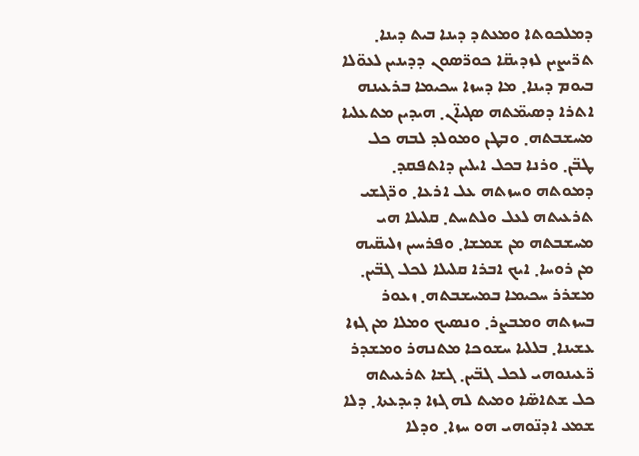ܕܡܠܟܘܬܐ ܘܡܥܬܕ ܕܝܢܐ ܒܝܬ ܕܝܢܐ܂ ܬܪ̈ܝܨܝܢ ܠܙܕܝܩ̈ܐ ܟܘܪ̈ܣܘܢ ܕܕܝܢܝܢ ܠܥܘ̈ܠܐ ܒܝܘܡ ܕܝܢܐ܂ ܡܐ ܕܚܙܐ ܚܟܝܡܐ ܒܪܥܝܢܗ ܐܬܪܐ ܕܣܝܡ̈ܬܗ ܣܓܝܐ̈ܢ܂ ܗܝܕܝܢ ܡܬܥܠܝܐ ܡܚܫܒܬܗ܂ ܘܒܛܢ ܘܡܘܠܕ ܠܒܗ ܟܠ ܛܒ̈ܢ܂ ܘܪܢܐ ܒܟܠ ܐܝܠܝܢ ܕܐܬܦܩܕ܂ ܕܡܘܬܗ ܘܚܙܬܗ ܥܠ ܐܪܥܐ܂ ܘܪ̈ܓܫܝ ܬܪܥܝܬܗ ܠܥܠ ܘܠܬܚܬ܂ ܩܠܝܠܐ ܗܝ ܡܚܫܒܬܗ ܡܢ ܫܡܫܐ܂ ܘܦܪܚܝܢ ܙܠܝܩ̈ܝܗ ܡܢ ܪܘܚܐ܂ ܐܝܟ ܐܒܪܐ ܩܠܝܠܐ ܠܟܠ ܓܒ̈ܝܢ܂ ܡܫܪܪ ܚܟܝܡܐ ܒܡܚܫܒܬܗ܂ ܙܥܘܪ ܒܚܙܬܗ ܘܡܒܨܪ܂ ܘܢܣܝܟ ܘܡܠܐ ܡܢ ܓܙܐ ܥܫܝܢܐ܂ ܒܠܠܝܐ ܚܫܘܟܐ ܡܬܢܗܪ ܘܡܫܕܪ ܪ̈ܥܝܢܘܗܝ ܠܟܠ ܓܒ̈ܝܢ܂ ܓܫܐ ܬܪܥܝܬܗ ܟܠ ܫܬܐܣ̈ܐ ܘܡܝܬ ܠܗ ܓܙܐ ܕܝܕܥܬܐ܂ ܕܠܐ ܫܡܥ ܐܕܢ̈ܘܗܝ ܗܘ ܚܙܐ܂ ܘܕܠܐ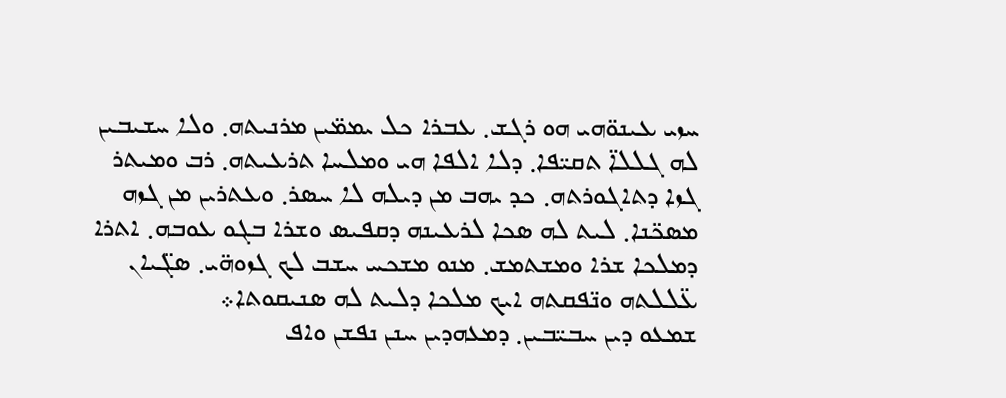ܚܙܝ ܥܝܢܘ̈ܗܝ ܗܘ ܪܓܫ܂ ܥܒܪܐ ܟܠ ܝܡܡ̈ܝܢ ܡܪܢܝܬܗ܂ ܘܠܐ ܚܫܝܒܝܢ ܠܗ ܓܠܠܐ̈ ܬܩܝ̈ܦܐ܂ ܕܠܐ ܐܠܦܐ ܗܝ ܘܡܠܚܐ ܬܪܥܝܬܗ܂ ܪܒ ܘܡܝܬܪ ܓܙܐ ܕܬܐܓܘܪܬܗ܂ ܟܕ ܝܗܒ ܡܢ ܕܝܠܗ ܠܐ ܚܣܪ܂ ܘܥܬܪܝܢ ܡܢ ܓܙܗ ܡܣܟ̈ܢܐ܂ ܠܝܬ ܠܗ ܣܟܐ ܠܪܥܝܢܗ ܕܩܦܝܣ ܘܫܪܐ ܒܓܘ ܥܘܒܗ܂ ܐܬܪܐ ܕܡܠܟܐ ܫܪܐ ܘܡܫܬܡܫ܂ ܡܢܘ ܡܫܟܚ ܚܫܒ ܠܟ ܓܙܘܗ̈ܝ܂ ܣܓ̈ܝܐܢ ܥ̈ܠܠܬܗ ܘܢ̈ܦܩܬܗ ܐܝܟ ܡܠܟܐ ܕܠܝܬ ܠܗ ܣܢܝܩܘܬܐ܀
ܫܡܥܘ ܕܝܢ ܚܒܝ̈ܒܝܢ܂ ܕܡܥܗܕܝܢ ܚܢܢ ܢܦܫܢ ܘܐܦ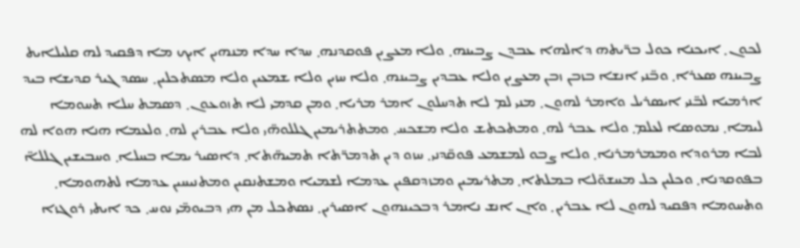ܠܟܘܢ܂ ܐܝܟܢܐ ܟܘܠ ܒܪ̈ܝܬܗ ܕܐܠܗܐ ܥܒܕܢ ܨܒܝܢܗ܂ ܘܠܐ ܡܥܨܝܢ ܦܘܩܕܢܗ܂ ܚܕܐ ܚܕܐ ܡܢܗܝܢ ܐܝܟ ܡܐ ܕܦܩܝܕ ܠܗ ܩܠܝܠܐܝܬ ܨܒܝܢܗ ܣܥܪܐ܂ ܘܒ̈ܢܝ ܐܢܫܐ ܒܙܒܢ ܙܒܢ ܡܥܨܝܢ ܘܠܐ ܥܒܕܝܢ ܨܒܝܢܗ܂ ܘܠܐ ܚܙܝܢ ܘܠܐ ܫܡܥܝܢ ܘܠܐ ܡܣܬܟܠܝܢ܂ ܚܣܕ ܓܝܪ ܩܕܝܫܐ ܒܝܕ ܐܪܡܝܐ ܠܒ̈ܢܝ ܐܝܣܪܝܠ ܘܐܡܪ ܠܗܘܢ܂ ܡܢܝ ܠܡ ܠܐ ܬܕܚܠܘܢ ܐܡܪ ܡܪܝܐ܂ ܘܡܢ ܩܕܡܝ ܠܐ ܬܙܘܥܘܢ܂ ܕܣܡܬ ܚܠܐ ܬܚܘܡܐ ܠܝܡܐ܂ ܢܡܘܣܐ ܠܥܠܡ܂ ܘܠܐ ܥܒܪ ܠܗ܂ ܘܡܬܟܬܫ ܘܠܐ ܡܫܟܚ܂ ܘܡܬܬܪܝܡܝܢ ܓܠܠܘܗ̈ܝ ܘܠܐ ܥܒܪܝܢ ܠܗ܂ ܘܠܥܡܐ ܗܢܐ ܗܘܐ ܠܗ ܠܒܐ ܡܪܘܕܐ ܘܡܡܪܡܪܢܐ܂ ܘܠܐ ܨܒܘ ܠܡܫܡܥ ܦܘܩ̈ܕܢܝ܂ ܚܙܘ ܕܝܢ ܬܕܡܪ̈ܬܐ ܬܡܝܗ̈ܬܐ܂ ܕܐܣܝܪ ܝܡܐ ܒܚܠܐ܂ ܘܚܒܝܫܝܢ ܓܠܠܐ̈ ܒܦܘܩܕܢܐ܂ ܘܟܠܝܢ ܟܠ ܡܚܫܘ̈ܠܐ ܒܡܠܬܐ܂ ܡܬܪܝܡܝܢ ܘܡܙܕܩܦܝܢ ܥܕܡܐ ܠܫܡܝܐ ܘܡܫܬܢܩܝܢ ܘܡܬܢܝܚܝܢ ܥܕܡܐ ܠܬܗܘܡܐ܂ ܘܬܚܘܡܐ ܕܦܩܝܕ ܠܗܘܢ ܠܐ ܥܒܪܝܢ܂ ܘܐܢ ܐܢܫ ܢܐܡܪ ܕܒܟܝܢܗܘܢ ܐܣܝܪܝܢ܂ ܢܣܬܟܠ ܡܢ ܗܝ ܕܒܝܘܡ̈ܝ ܢܘܚ܂ ܟܕ ܐܝܬܝ ܪܘܓܙܐ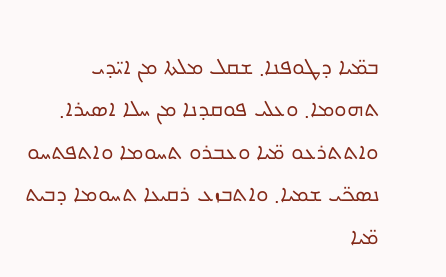ܒܡ̈ܝܐ ܕܛܘܦܢܐ܂ ܫܩܠ ܡܠܬܐ ܡܢ ܐܝ̈ܕܝ ܬܗܘܡܐ܂ ܘܥܠܝ ܦܘܩܕܢܐ ܡܢ ܚܠܐ ܐܣܝܪܐ܂ ܘܐܬܬܪܥܘ ܡ̈ܝܐ ܘܥܒܪܘ ܬܚܘܡܐ ܘܐܬܦܬܚܘ ܢܣܟ̈ܝ ܫܡܝܐ܂ ܘܐܬܒܙܥ ܪܩܝܥܐ ܬܚܘܡܐ ܕܒܝܬ ܡ̈ܝܐ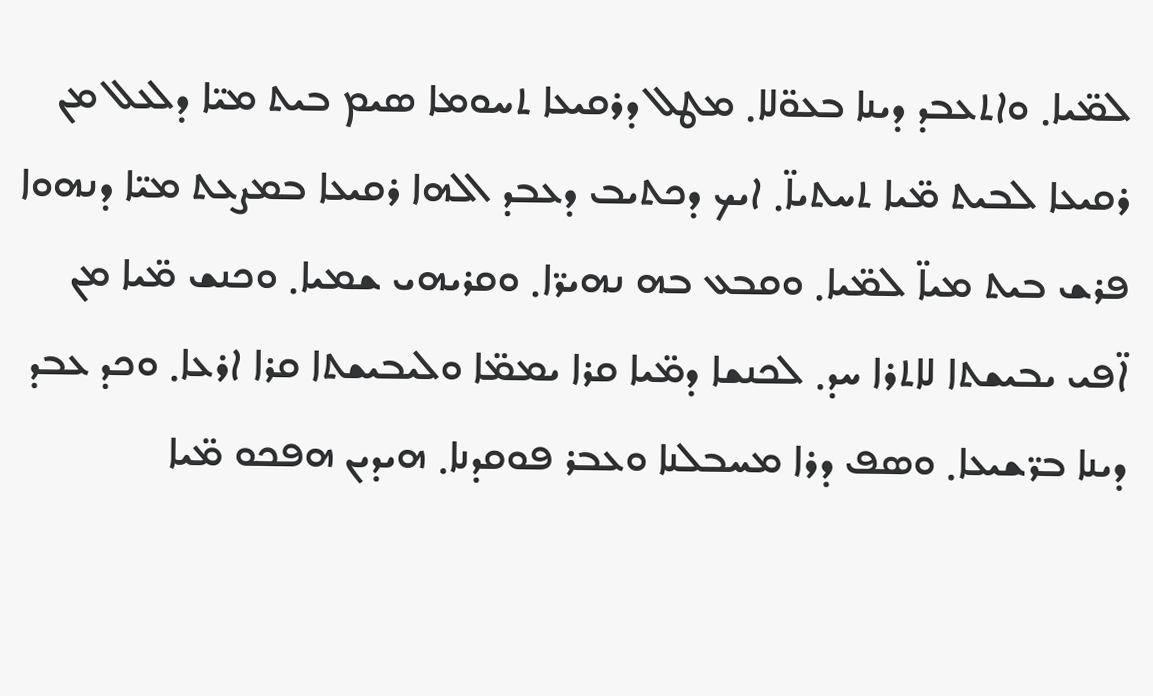ܠܡ̈ܝܐ܂ ܘܐܬܥܒܕ ܕܝܢܐ ܒܥܘ̈ܠܐ܂ ܡܛܠ ܕܪܩܝܥܐ ܬܚܘܡܐ ܣܝܡ ܒܝܬ ܡܝ̈ܐ ܕܠܥܠ ܡܢ ܪܩܝܥܐ ܠܒܝܬ ܡ̈ܝܐ ܬܚܬܝܐ̈܂ ܐܝܟ ܕܟܬܝܒ ܕܥܒܕ ܐܠܗܐ ܪܩܝܥܐ ܒܡܨܥܬ ܡܝ̈ܐ ܕܢܗܘܐ ܦܪܫ ܒܝܬ ܡܝܐ̈ ܠܡ̈ܝܐ܂ ܘܩܒܥ ܒܗ ܢܗܝܪ̈ܐ܂ ܘܩܪܝܗܝ ܫܡܝܐ܂ ܘܟܢܫ ܡ̈ܝܐ ܡܢ ܐ̈ܦܝ ܝܒܝܫܬܐ ܠܐܬܪܐ ܚܕ܂ ܠܟܢܫܐ ܕܡ̈ܝܐ ܩܪܐ ܝܡܡ̈ܐ ܘܠܝܒܝܫܬܐ ܩܪܐ ܐܪܥܐ܂ ܘܟܕ ܥܒܕ ܕܝܢܐ ܒܪ̈ܫܝܥܐ܂ ܘܣܦ ܕܪܐ ܡܚܒܠܢܐ ܘܥܒܪ ܦܘܩܕܢܐ܂ ܗܝܕܝܢ ܗܦܟܘ ܡ̈ܝܐ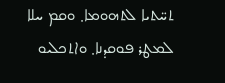ܬܚ̈ܬܝܐ ܠܬܗܘܡܐ܂ ܘܩܡ ܚܠܐ ܠܡܛܪ ܦܘܩܕܢܐ܂ ܘܐܬܟܠܝܘ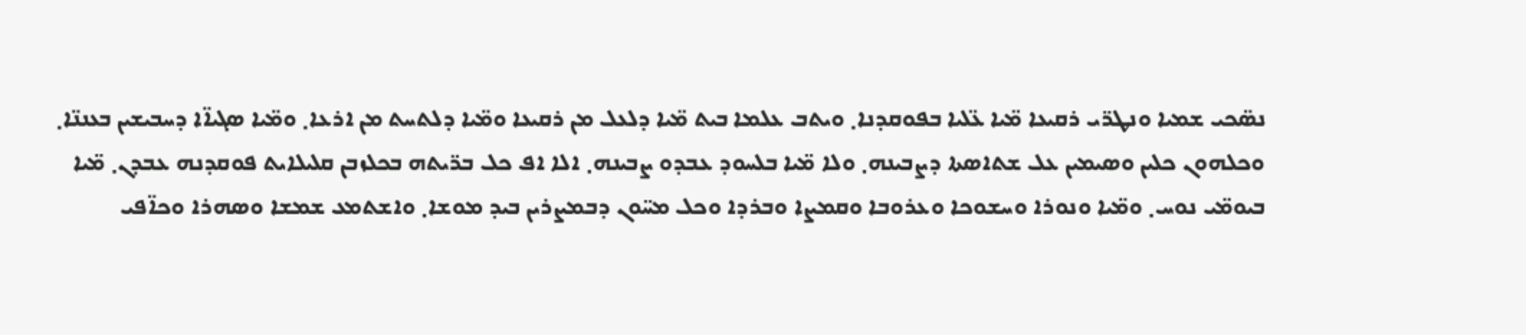ܢܣ̈ܟܝ ܫܡܝܐ ܘܢܛܪ̈ܝ ܪܩܝܥܐ ܡ̈ܝܐ ܥ̈ܠܝܐ ܒܦܘܩܕܢܐ܂ ܘܝܬܒ ܥܠܡܐ ܒܝܬ ܡ̈ܝܐ ܕܠܥܠ ܡܢ ܪܩܝܥܐ ܘܡ̈ܝܐ ܕܠܬܚܬ ܡܢ ܐܪܥܐ܂ ܘܡ̈ܝܐ ܣܓܝܐ̈ܐ ܕܚܒܝܫܝܢ ܒܥܢܢ̈ܐ܂ ܘܟܠܗܘܢ ܟܠܝܢ ܘܣܝܡܝܢ ܥܠ ܫܬܐܣܬܐ ܕܨܒܝܢܗ܂ ܘܠܐ ܡ̈ܝܐ ܒܠܚܘܕ ܥܒܕܘ ܨܒܝܢܗ܂ ܐܠܐ ܐܦ ܟܠ ܒܪ̈ܝܬܗ ܒܟܠܙܒܢ ܩܠܝܠܐܝܬ ܦܘܩܕܢܗ ܥܒܕܢ܂ ܡ̈ܝܐ ܒܝܘܡ̈ܝ ܢܘܚ܂ ܘܡ̈ܝܐ ܘܢܘܪܐ ܘܚܫܘܟܐ ܘܥܪܘܒܐ ܘܩܡܨܐ ܘܒܪܕܐ ܘܟܠ ܡܚ̈ܘܢ ܕܒܡܨܪܝܢ ܒܝܕ ܡܘܫܐ܂ ܘܐܫܬܡܥ ܫܡܫܐ ܘܣܗܪܐ ܘܟܐ̈ܦܝ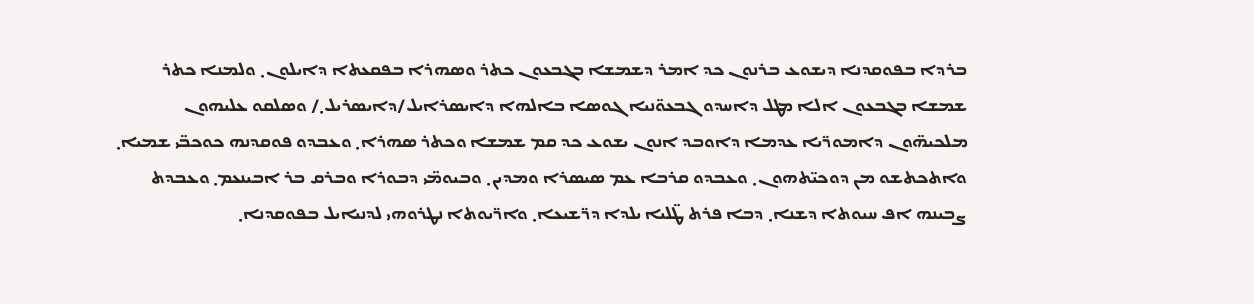ܒܪܕܐ ܒܦܘܩܕܢܐ ܕܝܫܘܥ ܒܪܢܘܢ ܟܕ ܐܡܪ ܕܫܡܫܐ ܒܓܒܥܘܢ ܟܬܪ ܘܣܗܪܐ ܒܦܩܥܬܐ ܕܐܝܠܘܢ܂ ܘܠܡܢܐ ܟܬܪ ܫܡܫܐ ܒܓܒܥܘܢ ܐܠܐ ܡܛܠ ܕܐܚܕܘ ܓܒܥܘ̈ܢܝܐ ܓܘܣܐ ܒܐܠܗܐ ܕܐܝܣܪܐܝܠ/ܕܐܝܣܪܝܠ܂/ ܘܣܠܩܘ ܥܠܝܗܘܢ ܡܠܟܝܗ̈ܘܢ ܕܐܡܘܪ̈ܝܐ ܥܕܡܐ ܕܐܘܒܕ ܐܢܘܢ ܝܫܘܥ ܟܕ ܩܡ ܫܡܫܐ ܘܟܬܪ ܣܗܪܐ܂ ܘܥܒܕܘ ܦܘܩܕܢܗ ܟܘܟܒ̈ܝ ܫܡܝܐ܂ ܘܐܬܟܬܫܘ ܡܢ ܕܘܟܝ̈ܬܗܘܢ܂ ܘܥܒܕܘ ܩܪܒܐ ܥܡ ܣܝܣܪܐ ܘܡܕܝܢ܂ ܘܒܝܘܡ̈ܝ ܕܒܘܪܐ ܘܒܪܩ ܒܪ ܐܒܝܢܥܡ܂ ܘܥܒܕܬ ܨܒܝܢܗ ܐܦ ܚܝܘܬܐ ܕܫܢܐ܂ ܕܒܐ ܦܪܬ ܛ̈ܠܝܐ ܝܠܕܐ ܕܪ̈ܫܝܥܐ܂ ܘܐܪ̈ܝܘܬܐ ܢܛܪܘܗܝ ܠܕܢܝܐܝܠ ܒܦܘܩܕܢܐ܂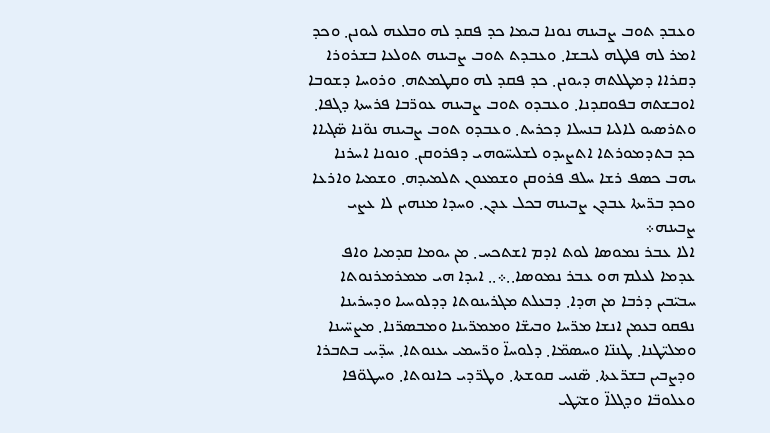ܘܥܒܕ ܬܘܒ ܨܒܝܢܗ ܢܘܢܐ ܒܝܡܐ ܟܕ ܦܩܕ ܠܗ ܘܒܠܥܗ ܠܝܘܢܢ܂ ܘܟܕ ܐܡܪ ܠܗ ܦܠܛܗ ܠܝܒܫܐ܂ ܘܥܒܕܬ ܬܘܒ ܨܒܝܢܗ ܬܘܠܥܐ ܒܫܪܘܪܐ ܕܩܪܐܐ ܕܡܛܠܬܗ ܕܝܘܢܢ܂ ܟܕ ܦܩܕ ܠܗ ܘܩܛܡܬܗ܂ ܘܪܘܚܐ ܕܫܘܒܐ ܐܘܒܫܬܗ ܒܦܘܩܕܢܐ܂ ܘܥܒܕܘ ܬܘܒ ܨܒܝܢܗ ܥܘܪ̈ܒܐ ܦܪܚܬܐ ܕܓܦܐ܂ ܘܬܪܣܝܘ ܠܐܠܝܐ ܒܢܚܠܐ ܕܟܪܝܬ܂ ܘܥܒܕܘ ܬܘܒ ܨܒܝܢܗ ܢܘ̈ܢܐ ܣ̈ܓܝܐܐ ܟܕ ܒܬܕܡܘܪܬܐ ܐܬܨܝܕܘ ܠܫܠܝܚ̈ܘܗܝ ܕܦܪܘܩܢ܂ ܘܢܘܢܐ ܐܚܪܢܐ ܝܗܒ ܟܣܦ ܪܫܐ ܚܠܦ ܦܪܘܩܢ ܘܫܡܥܘܢ ܬܠܡܝܕܗ܂ ܘܫܡܝܐ ܘܐܪܥܐ ܘܟܕ ܒܪ̈ܝܬܐ ܥܒܕܢ ܨܒܝܢܗ ܒܟܠ ܥܕܢ܂ ܘܚܕܐ ܡܢܗܝܢ ܠܐ ܥܨܝ ܨܒܝܢܗ܀
ܐܠܐ ܥܒܪ ܢܡܘܣܐ ܠܘܬ ܐܕܡ ܐܫܬܟܚ܂ ܡܢ ܝܘܡܐ ܩܕܡܝܐ ܘܐܦ ܥܕܡܐ ܠܥܠܡ ܗܘ ܥܒܪ ܢܡܘܣܐ܂܂܀܂܂ ܐܝܕܐ ܗܝ ܡܡܪܡܪܢܘܬܐ ܚܒܝ̈ܒܝܢ ܕܪܒܐ ܡܢ ܗܕܐ܂ ܕܒܥܠܬ ܡܓܪܝܢܘܬܐ ܕܕܠܘܚܝܐ ܘܕܚܪܝܢܐ ܢܦܩܘ ܒܥܡܢ ܐܢܫܐ ܡܪ̈ܚܐ ܘܒܝܫ̈ܐ ܘܡܡܪ̈ܝܢܐ ܘܡܒܣܪ̈ܢܐ܂ ܡܨܚ̈ܝܢܐ ܘܡܠܝ̈ܛܢܐ܂ ܛܢܢ̈ܐ ܘܚܣܡ̈ܐ܂ ܕܠܘܚܐ̈ ܘܪ̈ܚܡܝ ܝܥܢܘܬܐ܂ ܚܕ̈ܝܝ ܒܬܒܪܐ ܘܕܨܒܝܢ ܒܫܪ̈ܥܬܐ܂ ܣ̈ܢܝܝ ܩܘܫܬܐ܂ ܘܛܪ̈ܕܝ ܟܐܢܘܬܐ܂ ܘܚܛܘ̈ܦܐ ܘܥܠܘܒ̈ܐ ܘܕܓܠܐ̈ ܘܫܝ̈ܛܝ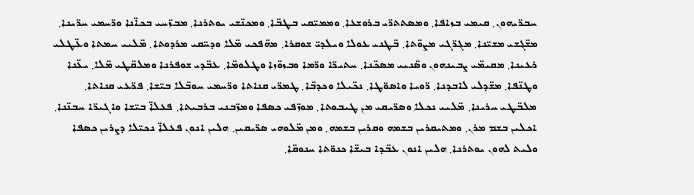ܚܒܪ̈ܝܗܘܢ܂ ܩܝܡܝ ܒܙܐܦܐ܂ ܘܡܣܬܬܪ̈ܝ ܒܪܘܫܥܐ܂ ܘܡܡܝ̈ܩܝ ܒܛܒ̈ܐ܂ ܘܡܟܢ̈ܫܝ ܝܘܬܪܢܐ܂ ܡܒܙ̈ܚܝ ܒܟܐ̈ܢܐ ܘܪ̈ܚܡܝ ܚܪ̈ܝܢܐ܂ ܡܫ̈ܓܫܝ ܡܫܝ̈ܢܐ܂ ܡܓܪ̈ܓܝ ܡܨܘ̈ܬܐ܂ ܒ̈ܛܢܝ ܥܘܠܐ ܘܝܠܕܝ̈ ܫܘܩܪܐ܂ ܡܗ̈ܦܟܝ ܡ̈ܠܐ ܘܕܚ̈ܩܝ ܡܪܕܘܬܐ܂ ܡ̈ܠܝܝ ܚܡܬܐ ܘܥ̈ܛܠܝ ܪܥܝܢܐ܂ ܡܩܝܡ̈ܝ ܨܒܝܢܗܘܢ ܘܣ̈ܢܝܝ ܡܣܟ̈ܢܐ܂ ܚܬܝܪ̈ܐ ܘܪ̈ܡܐ ܘܒܙܘ̈ܙܐ ܘܛܠܘܡ̈ܐ܂ ܥܒ̈ܕܝ ܫܘܦܪܢܐ ܘܡܠܩ̈ܛܝ ܡ̈ܠܐ܂ ܝܥ̈ܢܐ ܘܛܢ̈ܦܐ܂ ܡܫ̈ܕܠܝ ܠܐܒܕܢܐ܂ ܪ̈ܘܝܐ ܘܐܣܘ̈ܛܐ܂ ܢܟ̈ܝܠܐ ܘܟܕܒ̈ܐ܂ ܛܡܪ̈ܝ ܩܢܐܬܐ ܘܪ̈ܚܡܝ ܚܘܒ̈ܠܐ ܒܝ̈ܫܐ܂ ܦܪ̈ܥܝ ܩܢܐܬܐ܂ ܡܠܒ̈ܛܝ ܚܪܝܢܐ܂ ܡ̈ܠܝܝ ܢܟܠܐ ܘܣܪ̈ܝܩܝ ܡܢ ܛܝܒܘܬܐ܂ ܡܘܙ̈ܦܝ ܟܣܦܐ ܘܡܙ̈ܒܢܝ ܒܪܒܝܬܐ܂ ܦܥܠܐ̈ ܒܝ̈ܫܐ ܘܐܓܝܪ̈ܐ ܚܒܢ̈ܢܐ܂ ܐܟܠܝܢ ܒܫܡ ܡܪܢ܂ ܘܡܬܝܩܪܝܢ ܒܫܡܗ ܘܩܪܝܢ ܒܫܡܗ܂ ܘܡܢ ܡ̈ܠܘܗܝ ܣܪ̈ܝܩܝܢ܂ ܗܠܝܢ ܐܢܘܢ ܦܥܠܐ̈ ܢܟܝ̈ܠܐ ܕܨܪܝܢ ܟܣܦܐ ܘܠܝܬ ܠܗܘܢ ܝܘܬܪܢܐ܂ ܗܠܝܢ ܐܢܘܢ ܥܒ̈ܕܐ ܒܝܫ̈ܐ ܟܢܘ̈ܬܐ ܚܢܘܩ̈ܐ܂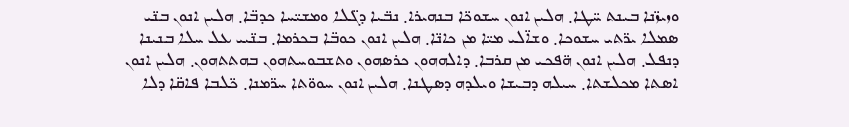ܘܙܝܙ̈ܢܐ ܒܝܢܬ ܚ̈ܛܐ܂ ܗܠܝܢ ܐܢܘܢ ܚܫܘܟ̈ܐ ܒܢܗܝܪܐ܂ ܢܒ̈ܝܐ ܕܓ̈ܠܐ ܘܡܫܝ̈ܚܐ ܟܕܒ̈ܐ܂ ܗܠܝܢ ܐܢܘܢ ܒܢ̈ܝ ܣܡܠܐ ܝܪ̈ܬܝ ܚܫܘܟܐ܂ ܘܫܐ̈ܠܝ ܡܝ̈ܐ ܡܢ ܟܐܢ̈ܐ܂ ܗܠܝܢ ܐܢܘܢ ܟܘܒ̈ܐ ܒܟܪܡܐ܂ ܒܢ̈ܝܝ ܥܠ ܚܠܐ ܒܢܝܢܐ ܕܢܦܠ܂ ܗܠܝܢ ܐܢܘܢ ܗ̈ܦܟܝ ܡܢ ܩܪܒܐ܂ ܕܐܠܗܗܘܢ ܟܪܣܗܘܢ ܘܬܫܒܘܚܬܗܘܢ ܒܗܬܬܗܘܢ܂ ܗܠܝܢ ܐܢܘܢ ܐܣܬܐ ܡܟܠܫܬܐ܂ ܚܝܠܗ ܕܒܝܫܐ ܘܝܠܕܗ ܕܣܛܢܐ܂ ܗܠܝܢ ܐܢܘܢ ܚܘܘ̈ܬܐ ܚܪ̈ܡܢܐ܂ ܟ̈ܠܒܐ ܦܐܩ̈ܐ ܕܠܐ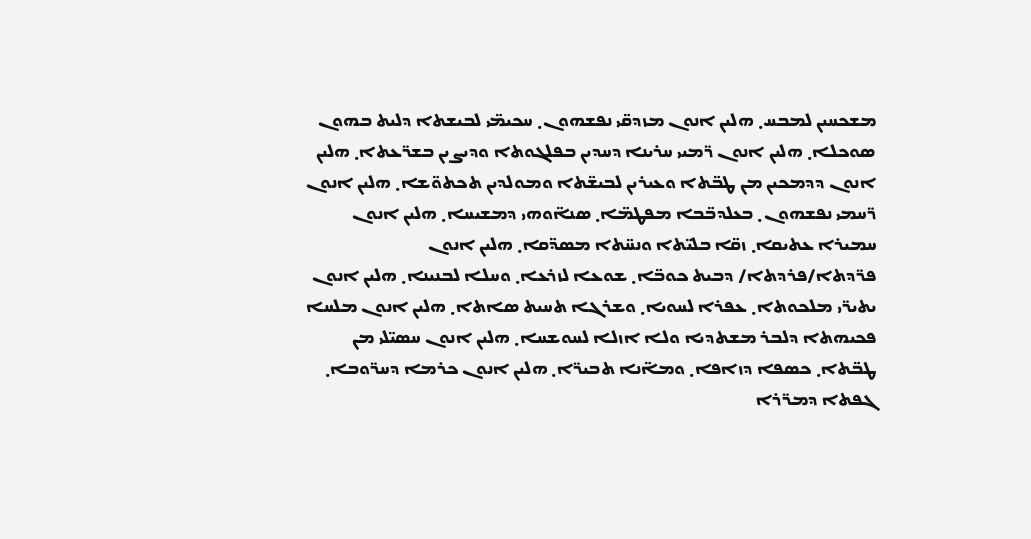ܡܫܟܚܝܢ ܠܡܒܚ܂ ܗܠܝܢ ܐܢܘܢ ܡܙܕܩ̈ܝ ܢܦܫܗܘܢ܂ ܚܟܝܡ̈ܝ ܠܒܝܫܬܐ ܕܠܝܬ ܒܗܘܢ ܣܘܟܠܐ܂ ܗܠܝܢ ܐܢܘܢ ܪ̈ܡܝܝ ܚܪܝܢܐ ܕܚܕܝܢ ܒܦܠܓܘܬܐ ܘܕܝܨܝܢ ܒܫܪ̈ܥܬܐ܂ ܗܠܝܢ ܐܢܘܢ ܕܕܡܟܝܢ ܡܢ ܛܒ̈ܬܐ ܘܥܝܪܝܢ ܠܒܝܫ̈ܬܐ ܘܡܘܠܕܝܢ ܬܟܬܘ̈ܫܐ܂ ܗܠܝܢ ܐܢܘܢ ܪ̈ܚܡܝ ܢܦܫܗܘܢ܂ ܒܥܠܕܒ̈ܒܐ ܡܦܛܡ̈ܐ܂ ܣܢܐ̈ܘܗܝ ܕܡܫܝܚܐ܂ ܗܠܝܢ ܐܢܘܢ ܚܡܝܪܐ ܥܬܝܩܐ܂ ܙܩ̈ܐ ܒܠܝ̈ܬܐ ܘܢܚ̈ܬܐ ܡܣܕ̈ܩܐ܂ ܗܠܝܢ ܐܢܘܢ ܦܪ̈ܕܬܐ/ܦܪܕܬܐ/ ܕܒܝܬ ܟܘܒ̈ܐ܂ ܫܘܥܐ ܠܙܪܥܐ܂ ܘܚܠܐ ܠܒܢܝܢܐ܂ ܗܠܝܢ ܐܢܘܢ ܝܬܝܪ̈ܝ ܡܠܟܘܬܐ܂ ܥܦܪܐ ܠܚܘܝܐ܂ ܘܫܪܓܐ ܬܚܝܬ ܣܐܬܐ܂ ܗܠܝܢ ܐܢܘܢ ܡܠܚܐ ܦܟܝܗܬܐ ܕܠܒܪ ܡܫܬܕܝܐ ܘܠܐ ܐܙܠܐ ܠܚܘܫܚܐ܂ ܗܠܝܢ ܐܢܘܢ ܚܣܝ̈ܠܝ ܡܢ ܛܒ̈ܬܐ܂ ܟܣܦܐ ܕܙܐܦܐ܂ ܘܡܐ̈ܢܐ ܬܒܝܪ̈ܐ܂ ܗܠܝܢ ܐܢܘܢ ܟܪܡܐ ܕܚܪ̈ܘܒܐ܂ ܓܦܬܐ ܕܡܪ̈ܪܐ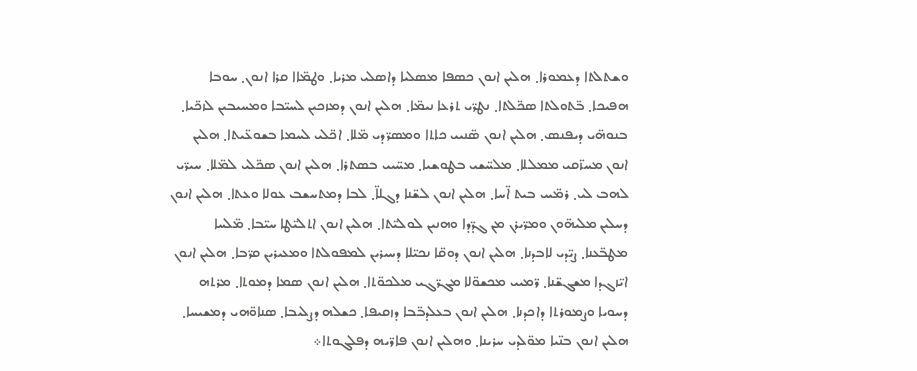ܘܫܬܠܬܐ ܕܥܡܘܪܐ܂ ܗܠܝܢ ܐܢܘܢ ܟܣܦܐ ܡܣܠܝܐ ܕܐܣܠܝ ܡܪܝܐ܂ ܘܛܡ̈ܐܐ ܩܪܐ ܐܢܘܢ܂ ܚܘܒܐ ܗܦܝܟܐ܂ ܒ̈ܬܘܠܬܐ ܣܟ̈ܠܬܐ܂ ܢܛܪ̈ܝ ܬܪܥܐ ܢܝܡ̈ܐ܂ ܗܠܝܢ ܐܢܘܢ ܕܡܙܟܝܢ ܠܚܝ̈ܒܐ ܘܡܚܝܒܝܢ ܠܙܟ̈ܝܐ܂ ܒܢܘܗ̈ܝ ܕܝܦܢܣ܂ ܗܠܝܢ ܐܢܘܢ ܣ̈ܢܝܝ ܟܐܬܐ ܘܡܣܪ̈ܕܝ ܡ̈ܠܐ܂ ܐܟ̈ܠܝ ܠܚܡܐ ܒܫܘܥ̈ܝܬܐ܂ ܗܠܝܢ ܐܢܘܢ ܡܚܙ̈ܩܝ ܡܡܠܠܐ܂ ܡܠܚ̈ܫܝ ܒܛܘܫܝܐ܂ ܡܚ̈ܝܝ ܒܣܬܪܐ܂ ܗܠܝܢ ܐܢܘܢ ܣܟ̈ܠܝ ܠܡ̈ܠܐ܂ ܚܝܪ̈ܝ ܠܗܒ ܠܝ܂ ܪܡ̈ܝܝ ܒܝܬ ܐ̈ܚܐ܂ ܗܠܝܢ ܐܢܘܢ ܠܫ̈ܢܐ ܕܓܠܐ̈܂ ܠܒܐ ܕܡܬܚܫܒ ܥܘܠܐ ܘܥܬܐ܂ ܗܠܝܢ ܐܢܘܢ ܕܚܠܝܢ ܡܠܝܗ̈ܘܢ ܘܡܪ̈ܝܪܢ ܡܢ ܓܕ̈ܕܐ ܘܗܢܝܢ ܠܘܠܝ̈ܬܐ܂ ܗܠܝܢ ܐܢܘܢ ܐܬܠܝ̈ܛܐ ܚܝ̈ܒܐ܂ ܡ̈ܠܚܐ ܡܛܒ̈ܥܢܐ܂ ܨܝ̈ܕܝ ܠܐܒܕܢܐ܂ ܗܠܝܢ ܐܢܘܢ ܕܘܩ̈ܐ ܢܟܝ̈ܠܐ ܕܚܝܪܝܢ ܠܡܦܘܠܬܐ ܘܡܥܝܪܝܢ ܩܪ̈ܒܐ܂ ܗܠܝܢ ܐܢܘܢ ܐܝ̈ܙܓܕܐ ܡܫܓܫ̈ܢܐ܂ ܪ̈ܡܝܝ ܡܟܫܘ̈ܠܐ ܡܓܪ̈ܓܝ ܡܠܟܘ̈ܬܐ܂ ܗܠܝܢ ܐܢܘܢ ܣܡܐ ܕܡܘܬܐ܂ ܡܪܬܗ ܕܚܘܝܐ ܘܨܡܘܪܬܐ ܕܐܟܕܢܐ܂ ܗܠܝܢ ܐܢܘܢ ܒܥܠܕܒ̈ܒܐ ܕܙܩܝܦܐ܂ ܟܫܠܗ ܕܨܠܝܒܐ܂ ܣܢܐܘ̈ܗܝ ܕܡܫܝܚܐ܂ ܗܠܝܢ ܐܢܘܢ ܒܢ̈ܝܐ ܡܘ̈ܠܕܝ ܚܪܝܢܐ܂ ܘܗܠܝܢ ܐܢܘܢ ܦܐܪ̈ܝܗ ܕܦܠܓܘܬܐ܀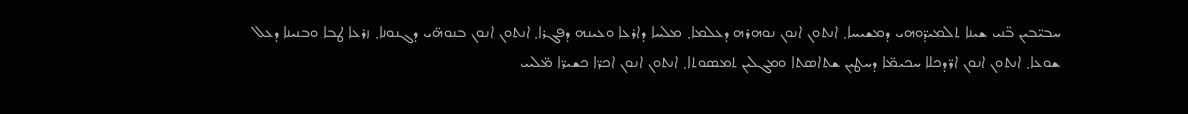ܚܒܝ̈ܒܝܢ ܒ̈ܢܝ ܫܝܢܐ ܬܠܡܝܕ̈ܘܗܝ ܕܡܫܝܚܐ܂ ܐܢܬܘܢ ܐܢܘܢ ܢܘܗܪܗ ܕܥܠܡܐ܂ ܡܠܚܐ ܕܐܪܥܐ ܘܥܝܢܗ ܕܦܓܪܐ܂ ܐܢܬܘܢ ܐܢܘܢ ܒܢܘܗ̈ܝ ܕܓܢܘܢܐ܂ ܙܪܥܐ ܛܒܐ ܘܒܢܝܢܐ ܕܥܠ ܫܘܥܐ܂ ܐܢܬܘܢ ܐܢܘܢ ܐܪ̈ܕܟܠܐ ܚܟܝܡ̈ܐ ܕܚܛܝܢ ܫܬܐܣܬܐ ܘܡܓܠܝܢ ܬܡܣܘܬܐ܂ ܐܢܬܘܢ ܐܢܘܢ ܐܟܪ̈ܐ ܟܫܝܪ̈ܐ ܡ̈ܠܝܝ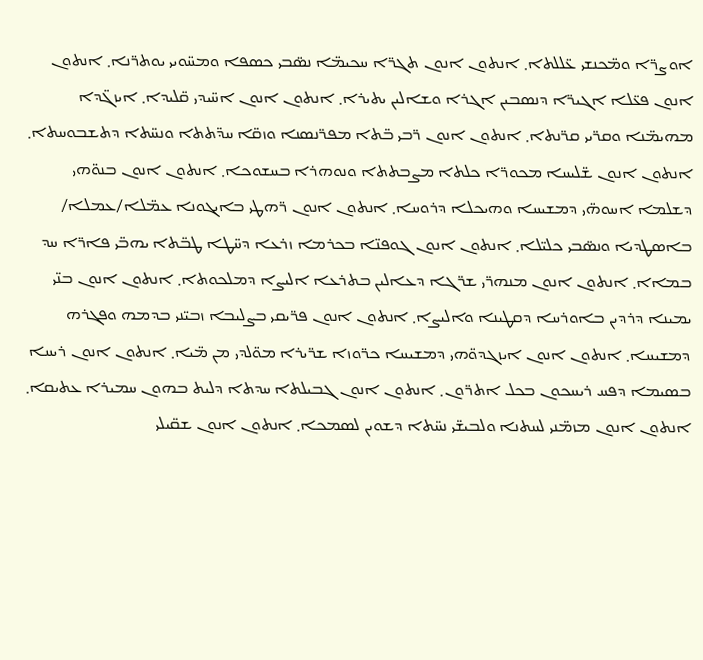ܐܘܨܪ̈ܐ ܘܡ̈ܟܢܫܝ ܥ̈ܠܠܬܐ܂ ܐܢܬܘܢ ܐܢܘܢ ܬܓܪ̈ܐ ܚܟܝܡ̈ܐ ܢܣ̈ܒܝ ܟܣܦܐ ܘܡܚ̈ܘܝܝ ܝܘܬܪ̈ܢܐ܂ ܐܢܬܘܢ ܐܢܘܢ ܦܥ̈ܠܐ ܐܓܝܪ̈ܐ ܕܢܣܒܝܢ ܐܓܪܐ ܘܫܐܠܝܢ ܝܬܝܪܐ܂ ܐܢܬܘܢ ܐܢܘܢ ܐܚ̈ܝܕܝ ܩ̈ܠܝܕܐ܂ ܐܝܙܓ̈ܕܐ ܡܗܝܡ̈ܢܐ ܘܩܪ̈ܝܝ ܩܪ̈ܢܬܐ܂ ܐܢܬܘܢ ܐܢܘܢ ܪ̈ܒܝ ܒ̈ܬܐ ܡܦܪ̈ܢܣܢܐ ܘܙܩ̈ܐ ܚܕ̈ܬܬܐ ܘܢܚ̈ܬܐ ܕܬܫܒܘܚܬܐ܂ ܐܢܬܘܢ ܐܢܘܢ ܫ̈ܠܝܚܐ ܡܟܘܪ̈ܐ ܟܠܬܐ ܡܨܒܬܬܐ ܘܢܘܗܪܐ ܒܚܫܘܟܐ܂ ܐܢܬܘܢ ܐܢܘܢ ܒܢܘ̈ܗܝ ܕܫܠܡܐ ܐܚܘܗ̈ܝ ܕܡܫܝܚܐ ܘܗܝܟܠܐ ܕܪܘܚܐ܂ ܐܢܬܘܢ ܐܢܘܢ ܪ̈ܗܛܝ ܒܐܝܓܘܢܐ ܥܡ̈ܠܐ/ܥܡܠܐ/ ܒܐܣܛܕܝܐ ܘܢܣ̈ܒܝ ܟܠܝ̈ܠܐ܂ ܐܢܬܘܢ ܐܢܘܢ ܓܘܦܢ̈ܐ ܒܟܪܡܐ ܙܪܥܐ ܕܚ̈ܛܐ ܛܒ̈ܬܐ ܝܗܒ̈ܝ ܦܐܪ̈ܐ ܚܕ ܒܡܐܐ܂ ܐܢܬܘܢ ܐܢܘܢ ܡܢܗܪ̈ܝ ܫܪ̈ܓܐ ܕܥܐܠܝܢ ܒܬܪܥܐ ܐܠܝܨܐ ܕܡܠܟܘܬܐ܂ ܐܢܬܘܢ ܐܢܘܢ ܒܢ̈ܝ ܝܡܝܢܐ ܕܪܕܝܢ ܒܐܘܪܚܐ ܕܩܛܝܢܐ ܘܐܠܝܨܐ܂ ܐܢܬܘܢ ܐܢܘܢ ܦܪ̈ܝܩܝ ܒܨܠܝܒܐ ܙܒܝ̈ܢܝ ܒܕܡܗ ܘܦܓܪܗ ܕܡܫܝܚܐ܂ ܐܢܬܘܢ ܐܢܘܢ ܐܝܙܓܕܘ̈ܗܝ ܕܡܫܝܚܐ ܟܪ̈ܘܙܐ ܫܪ̈ܝܪܐ ܡܘ̈ܠܕܝ ܡܢ ܡ̈ܝܐ܂ ܐܢܬܘܢ ܐܢܘܢ ܪܝܚܐ ܒܣܝܡܐ ܕܦܚ ܪܝܚܟܘܢ ܒܟܠ ܐܬܪ̈ܘܢ܂ ܐܢܬܘܢ ܐܢܘܢ ܓܒܝܠܬܐ ܚܕܬܐ ܕܠܝܬ ܒܗܘܢ ܚܡܝܪܐ ܥܬܝܩܐ܂ ܐܢܬܘܢ ܐܢܘܢ ܡܙܡ̈ܢܝ ܠܚܬܢܐ ܘܠܒܝܫ̈ܝ ܢܚ̈ܬܐ ܕܫܘܝܢ ܠܣܡܟܐ܂ ܐܢܬܘܢ ܐܢܘܢ ܫܩ̈ܝܠܝ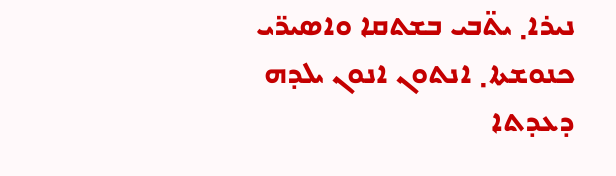ܢܝܪܐ܂ ܝܬ̈ܒܝ ܒܫܬܩܐ ܘܐܣܝܪ̈ܝ ܟܢܘܫܬܐ܂ ܐܢܬܘܢ ܐܢܘܢ ܝܠܕܗ ܕܥܕܬܐ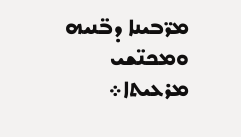ܡܪ̈ܒܝܢܐ ܕܒ̈ܢܝܗ ܘܡܟܢ̈ܫܝ ܡܪܥܝܬܐ܀